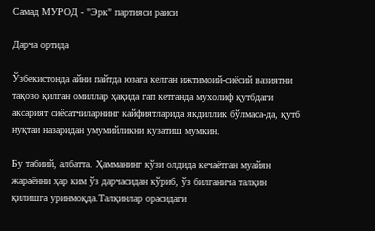Самад МУРОД - "Эрк" партияси раиси

Дарча ортида

Ўзбекистонда айни пайтда юзага келган ижтимоий-сиёсий вазиятни тақозо қилган омиллар ҳақида гап кетганда мухолиф қутбдаги аксарият сиёсатчиларнинг кайфиятларида якдиллик бўлмаса-да, қутб нуқтаи назаридан умумийликни кузатиш мумкин.

Бу табиий, албатта. Ҳамманинг кўзи олдида кечаётган муайян жараённи ҳар ким ўз дарчасидан кўриб, ўз билганича талқин қилишга уринмоқда.Талқинлар орасидаги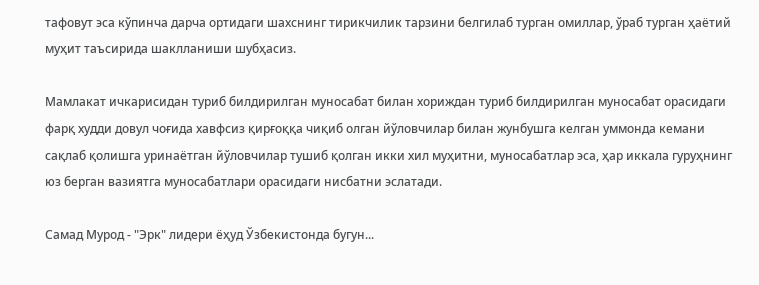тафовут эса кўпинча дарча ортидаги шахснинг тирикчилик тарзини белгилаб турган омиллар, ўраб турган ҳаётий муҳит таъсирида шаклланиши шубҳасиз.

Мамлакат ичкарисидан туриб билдирилган муносабат билан хориждан туриб билдирилган муносабат орасидаги фарқ худди довул чоғида хавфсиз қирғоққа чиқиб олган йўловчилар билан жунбушга келган уммонда кемани сақлаб қолишга уринаётган йўловчилар тушиб қолган икки хил муҳитни, муносабатлар эса, ҳар иккала гуруҳнинг юз берган вазиятга муносабатлари орасидаги нисбатни эслатади.

Самад Мурод - "Эрк" лидери ёҳуд Ўзбекистонда бугун...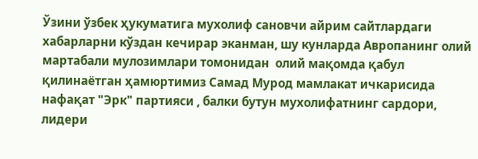Ўзини ўзбек ҳукуматига мухолиф сановчи айрим сайтлардаги хабарларни кўздан кечирар эканман, шу кунларда Авропанинг олий мартабали мулозимлари томонидан  олий мақомда қабул қилинаётган ҳамюртимиз Самад Мурод мамлакат ичкарисида нафақат "Эрк" партияси , балки бутун мухолифатнинг сардори, лидери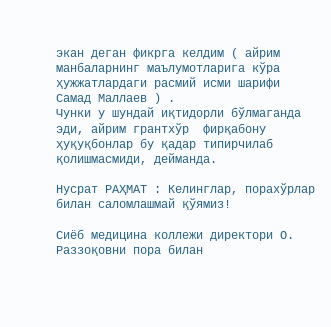экан деган фикрга келдим ( айрим манбаларнинг маълумотларига кўра ҳужжатлардаги расмий исми шарифи Самад Маллаев ) .
Чунки у шундай иқтидорли бўлмаганда эди, айрим грантхўр  фирқабону ҳуқуқбонлар бу қадар типирчилаб қолишмасмиди, дейманда.

Нусрат РАҲМАТ : Келинглар, порахўрлар билан саломлашмай қўямиз!

Сиёб медицина коллежи директори О. Раззоқовни пора билан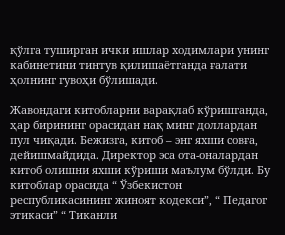қўлга туширган ички ишлар ходимлари унинг кабинетини тинтув қилишаётганда ғалати ҳолнинг гувоҳи бўлишади.

Жавондаги китобларни варақлаб кўришганда, ҳар бирининг орасидан нақ минг доллардан пул чиқади. Бежизга, китоб – энг яхши совға, дейишмайдида. Директор эса ота-оналардан китоб олишни яхши кўриши маълум бўлди. Бу китоблар орасида “ Ўзбекистон республикасининг жиноят кодекси”, “ Педагог этикаси” “ Тиканли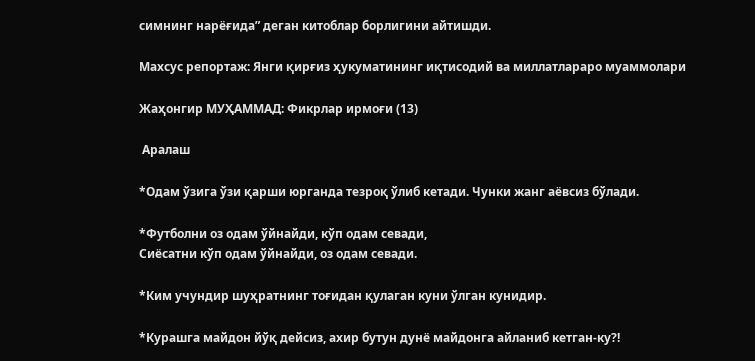симнинг нарёғида” деган китоблар борлигини айтишди.

Махсус репортаж: Янги қирғиз ҳукуматининг иқтисодий ва миллатлараро муаммолари

Жаҳонгир МУҲАММАД: Фикрлар ирмоғи (13)

 Аралаш

*Одам ўзига ўзи қарши юрганда тезроқ ўлиб кетади. Чунки жанг аёвсиз бўлади.

*Футболни оз одам ўйнайди, кўп одам севади,
Сиёсатни кўп одам ўйнайди, оз одам севади.

*Ким учундир шуҳратнинг тоғидан қулаган куни ўлган кунидир.

*Курашга майдон йўқ дейсиз, ахир бутун дунё майдонга айланиб кетган-ку?!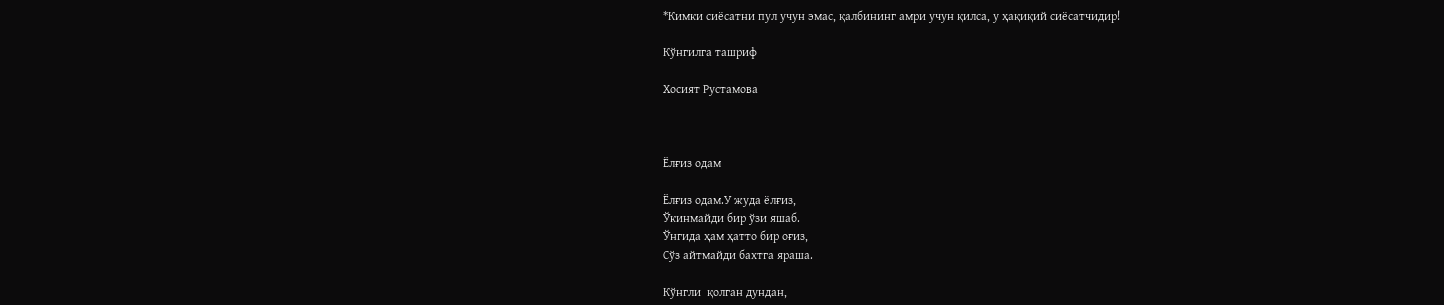*Кимки сиёсатни пул учун эмас, қалбининг амри учун қилса, у ҳақиқий сиёсатчидир!

Кўнгилга ташриф

Хосият Рустамова



Ёлғиз одам

Ёлғиз одам.У жуда ёлғиз,
Ўкинмайди бир ўзи яшаб.
Ўнгида ҳам ҳатто бир оғиз,
Сўз айтмайди бахтга яраша.

Кўнгли  қолган дундан,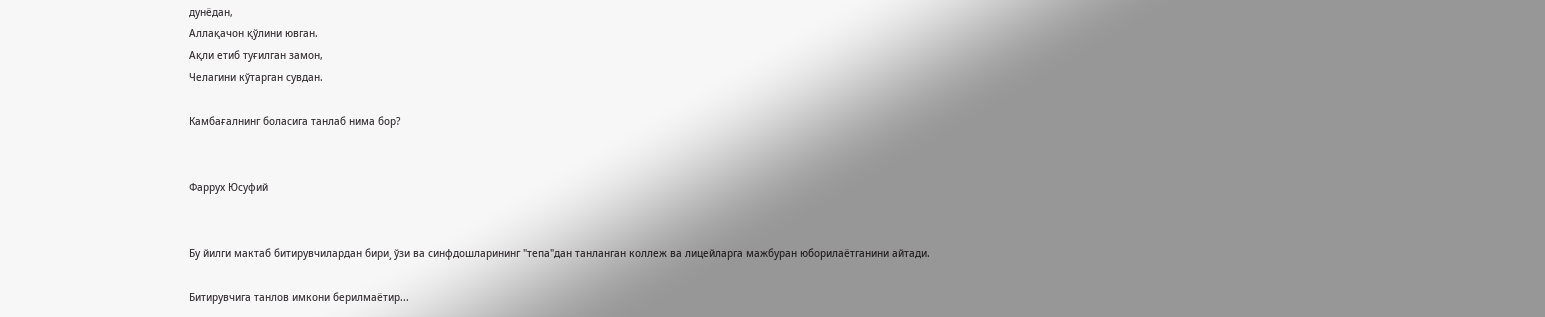дунёдан,
Аллақачон қўлини ювган.
Ақли етиб туғилган замон,
Челагини кўтарган сувдан.

Камбағалнинг боласига танлаб нима бор?


Фаррух Юсуфий


Бу йилги мактаб битирувчилардан бири¸ ўзи ва синфдошларининг "тепа"дан танланган коллеж ва лицейларга мажбуран юборилаëтганини айтади.

Битирувчига танлов имкони берилмаëтир...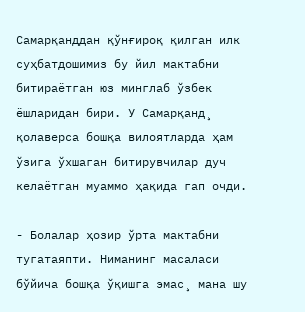Самарқанддан қўнғироқ қилган илк суҳбатдошимиз бу йил мактабни битираётган юз минглаб ўзбек ёшларидан бири. У Самарқанд¸ қолаверса бошқа вилоятларда ҳам ўзига ўхшаган битирувчилар дуч келаётган муаммо ҳақида гап очди.

- Болалар ҳозир ўрта мактабни тугатаяпти. Ниманинг масаласи бўйича бошқа ўқишга эмас¸ мана шу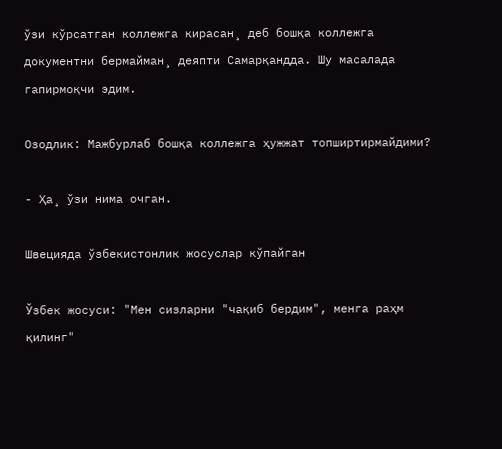ўзи кўрсатган коллежга кирасан¸ деб бошқа коллежга документни бермайман¸ деяпти Самарқандда. Шу масалада гапирмоқчи эдим.

Озодлик: Мажбурлаб бошқа коллежга ҳужжат топширтирмайдими?

- Ҳа¸ ўзи нима очган.

Швецияда ўзбекистонлик жосуслар кўпайган

Ўзбек жосуси: "Мен сизларни "чақиб бердим", менга раҳм қилинг"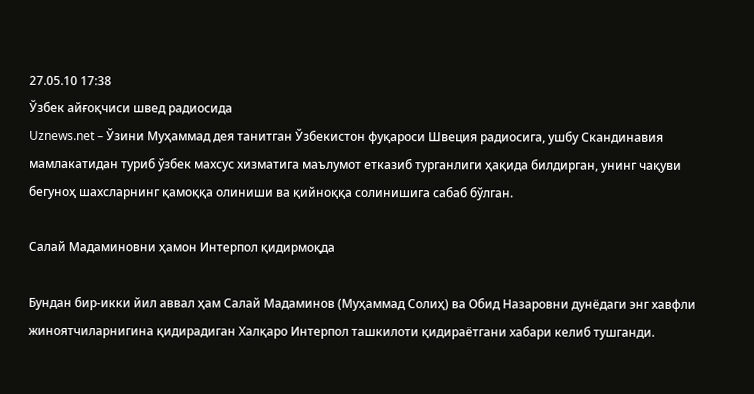27.05.10 17:38
Ўзбек айғоқчиси швед радиосида
Uznews.net – Ўзини Муҳаммад дея танитган Ўзбекистон фуқароси Швеция радиосига, ушбу Скандинавия мамлакатидан туриб ўзбек махсус хизматига маълумот етказиб турганлиги ҳақида билдирган, унинг чақуви бегуноҳ шахсларнинг қамоққа олиниши ва қийноққа солинишига сабаб бўлган.

Салай Мадаминовни ҳамон Интерпол қидирмоқда

Бундан бир-икки йил аввал ҳам Салай Мадаминов (Муҳаммад Солиҳ) ва Обид Назаровни дунёдаги энг хавфли жиноятчиларнигина қидирадиган Халқаро Интерпол ташкилоти қидираётгани хабари келиб тушганди.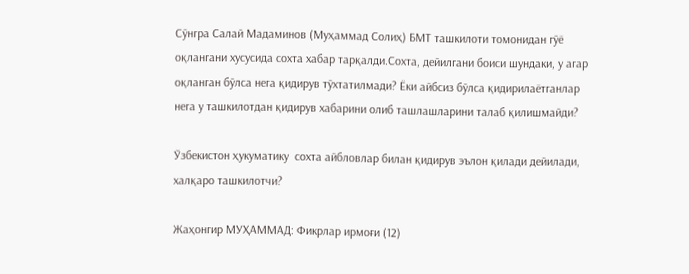Сўнгра Салай Мадаминов (Муҳаммад Солиҳ) БМТ ташкилоти томонидан гўё оқлангани хусусида сохта хабар тарқалди.Сохта, дейилгани боиси шундаки, у агар оқланган бўлса нега қидирув тўхтатилмади? Ёки айбсиз бўлса қидирилаётганлар нега у ташкилотдан қидирув хабарини олиб ташлашларини талаб қилишмайди?

Ўзбекистон ҳукуматику  сохта айбловлар билан қидирув эълон қилади дейилади, халқаро ташкилотчи?

Жаҳонгир МУҲАММАД: Фикрлар ирмоғи (12)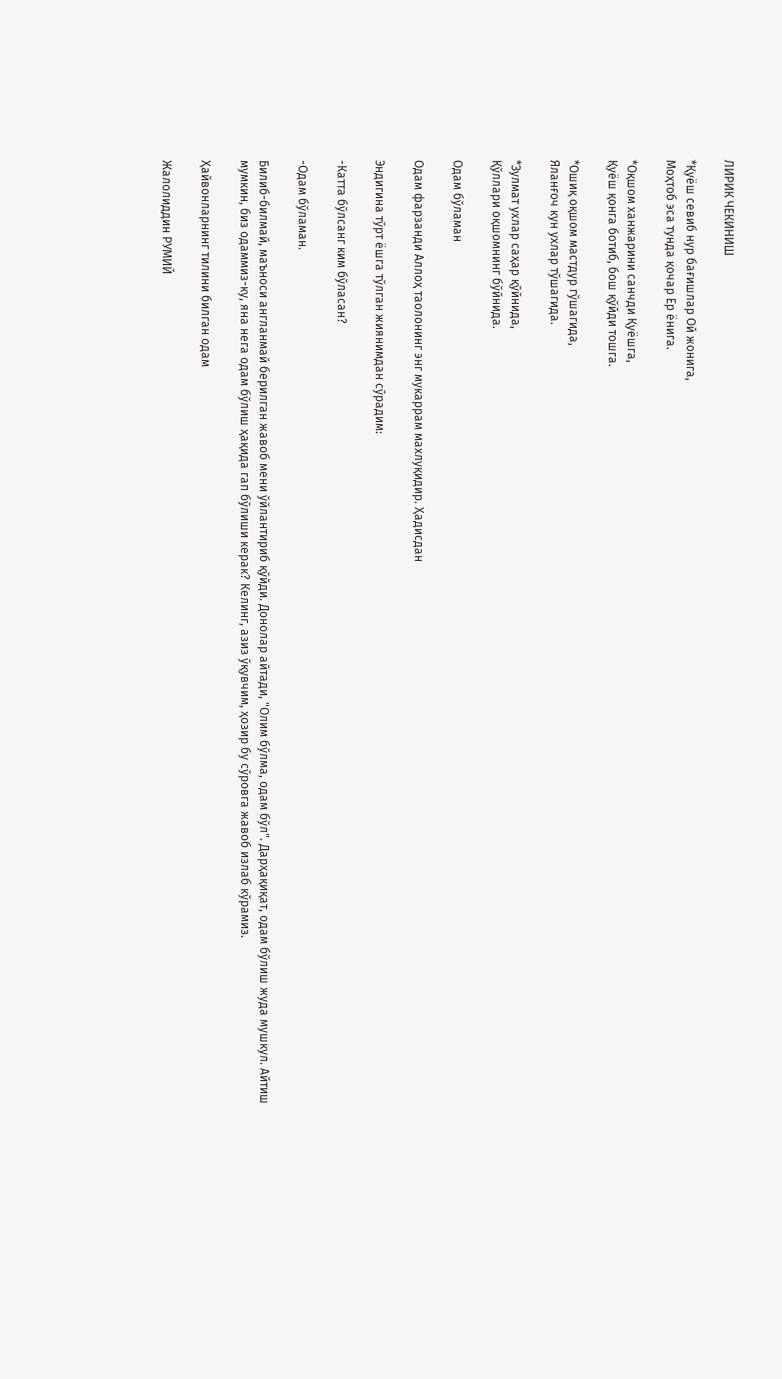ЛИРИК ЧЕКИНИШ

*Қуёш севиб нур бағишлар Ой жонига,
Моҳтоб эса тунда қочар Ер ёнига.

*Оқшом ханжарини санчди Қуёшга,
Қуёш қонга ботиб, бош қўйди тошга.

*Ошиқ оқшом мастдур гўшагида,
Яланғоч кун ухлар тўшагида.

*Зулмат ухлар саҳар қўйнида,
Қўллари оқшомнинг бўйнида.

Одам бўламан

Одам фарзанди Аллоҳ таолонинг энг мукаррам махлуқидир. Ҳадисдан

Эндигина тўрт ёшга тўлган жиянимдан сўрадим:

-Катта бўлсанг ким бўласан?

-Одам бўламан.

Билиб-билмай, маъноси англанмай берилган жавоб мени ўйлантириб қўйди. Донолар айтади, "Олим бўлма, одам бўл". Дарҳақиқат, одам бўлиш жуда мушкул. Айтиш мумкин, биз одаммиз-ку, яна нега одам бўлиш ҳақида гап бўлиши керак? Келинг, азиз ўқувчим, ҳозир бу сўровга жавоб излаб кўрамиз.

Ҳайвонларнинг тилини билган одам

Жалолиддин РУМИЙ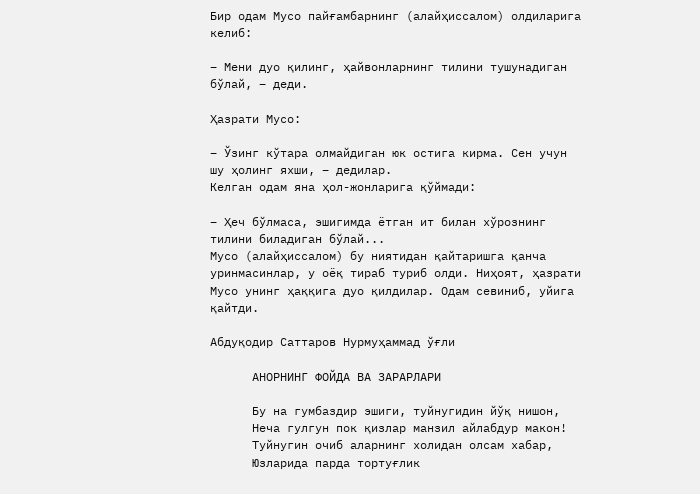Бир одам Мусо пайғамбарнинг (алайҳиссалом) олдиларига келиб:

– Мени дуо қилинг, ҳайвонларнинг тилини тушунадиган бўлай, – деди.

Ҳазрати Мусо:

– Ўзинг кўтара олмайдиган юк остига кирма. Сен учун шу ҳолинг яхши, – дедилар.
Келган одам яна ҳол-жонларига қўймади:

– Ҳеч бўлмаса, эшигимда ётган ит билан хўрознинг тилини биладиган бўлай...
Мусо (алайҳиссалом) бу ниятидан қайтаришга қанча уринмасинлар, у оёқ тираб туриб олди. Ниҳоят, ҳазрати Мусо унинг ҳаққига дуо қилдилар. Одам севиниб, уйига қайтди.

Абдуқодир Саттаров Нурмуҳаммад ўғли

      АНОРНИНГ ФОЙДА ВА ЗАРАРЛАРИ

      Бу на гумбаздир эшиги, туйнугидин йўқ нишон,
      Неча гулгун пок қизлар манзил айлабдур макон!
      Туйнугин очиб аларнинг холидан олсам хабар,
      Юзларида парда тортуғлик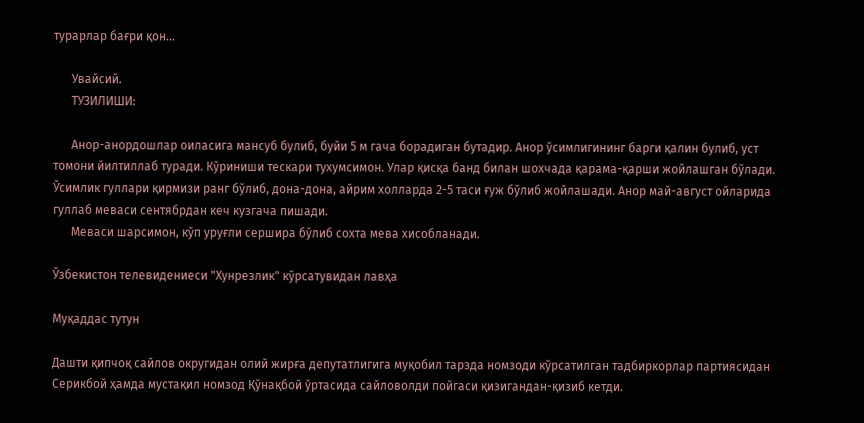турарлар бағри қон...

      Увайсий.
      ТУЗИЛИШИ:

      Анор-анордошлар оиласига мансуб булиб, буйи 5 м гача борадиган бутадир. Анор ўсимлигининг барги қалин булиб, уст томони йилтиллаб туради. Кўриниши тескари тухумсимон. Улар қисқа банд билан шохчада қарама-қарши жойлашган бўлади. Ўсимлик гуллари қирмизи ранг бўлиб, дона-дона, айрим холларда 2-5 таси ғуж бўлиб жойлашади. Анор май-август ойларида гуллаб меваси сентябрдан кеч кузгача пишади.
      Меваси шарсимон, кўп уруғли сершира бўлиб сохта мева хисобланади.

Ўзбекистон телевидениеси "Хунрезлик" кўрсатувидан лавҳа

Муқаддас тутун

Дашти қипчоқ сайлов округидан олий жирға депутатлигига муқобил тарзда номзоди кўрсатилган тадбиркорлар партиясидан Серикбой ҳамда мустақил номзод Қўнақбой ўртасида сайловолди пойгаси қизигандан-қизиб кетди.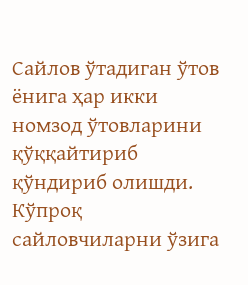Сайлов ўтадиган ўтов ёнига ҳар икки номзод ўтовларини қўққайтириб қўндириб олишди. Кўпроқ сайловчиларни ўзига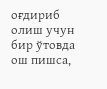оғдириб олиш учун бир ўтовда ош пишса,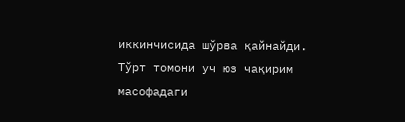иккинчисида шўрва қайнайди. Тўрт томони уч юз чақирим масофадаги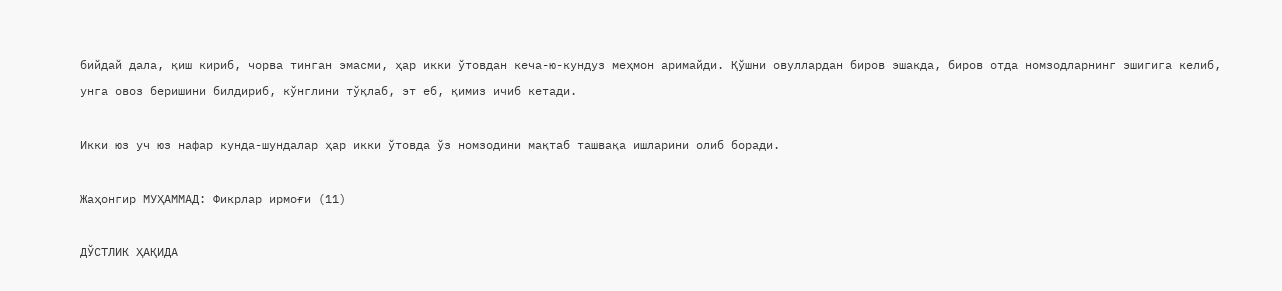бийдай дала, қиш кириб, чорва тинган эмасми, ҳар икки ўтовдан кеча-ю-кундуз меҳмон аримайди. Қўшни овуллардан биров эшакда, биров отда номзодларнинг эшигига келиб, унга овоз беришини билдириб, кўнглини тўқлаб, эт еб, қимиз ичиб кетади.

Икки юз уч юз нафар кунда-шундалар ҳар икки ўтовда ўз номзодини мақтаб ташвақа ишларини олиб боради.

Жаҳонгир МУҲАММАД: Фикрлар ирмоғи (11)

ДЎСТЛИК ҲАҚИДА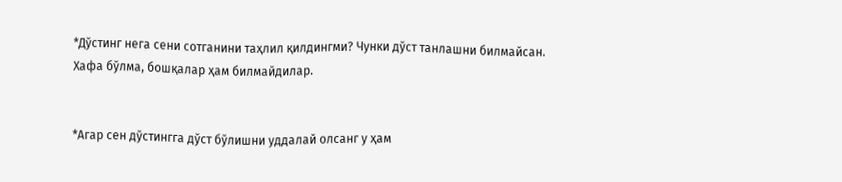*Дўстинг нега сени сотганини таҳлил қилдингми? Чунки дўст танлашни билмайсан. Хафа бўлма, бошқалар ҳам билмайдилар.


*Агар сен дўстингга дўст бўлишни уддалай олсанг у ҳам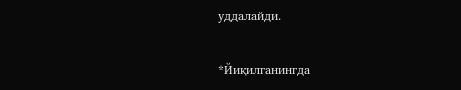уддалайди.


*Йиқилганингда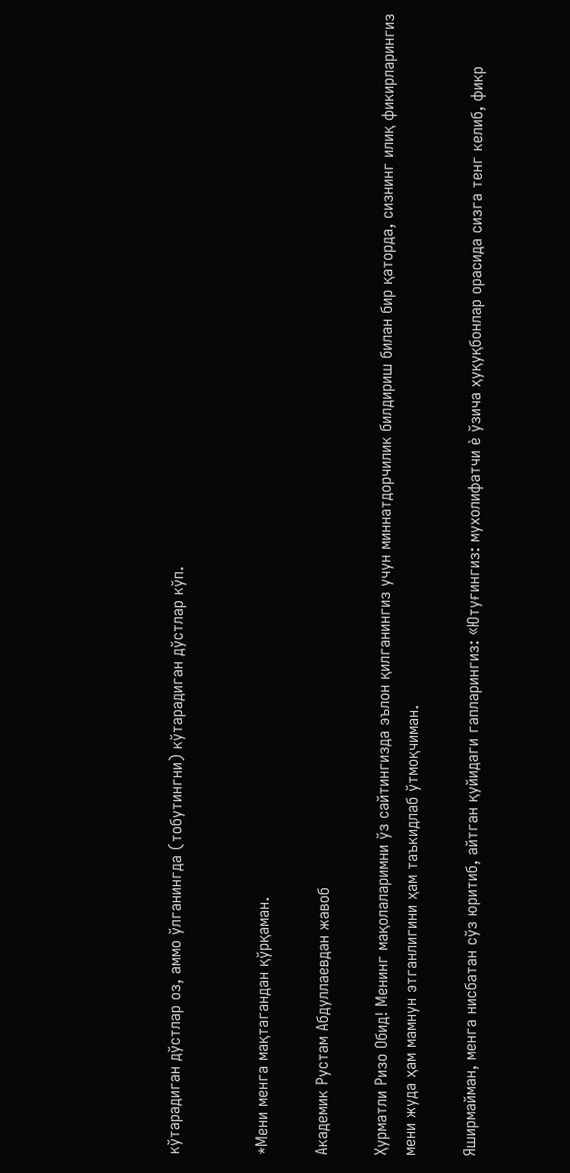кўтарадиган дўстлар оз, аммо ўлганингда (тобутингни) кўтарадиган дўстлар кўп.


*Мени менга мақтагандан қўрқаман.

Академик Рустам Абдуллаевдан жавоб

Ҳурматли Ризо Обид! Менинг мақолаларимни ўз сайтингизда эълон қилганингиз учун миннатдорчилик билдириш билан бир қаторда, сизнинг илиқ фикирларингиз мени жуда ҳам мамнун этганлигини ҳам таъкидлаб ўтмоқчиман.

Яширмайман, менга нисбатан сўз юритиб, айтган қуйидаги гапларингиз: «Ютуғингиз: мухолифатчи ѐ ўзича ҳуқуқбонлар орасида сизга тенг келиб, фикр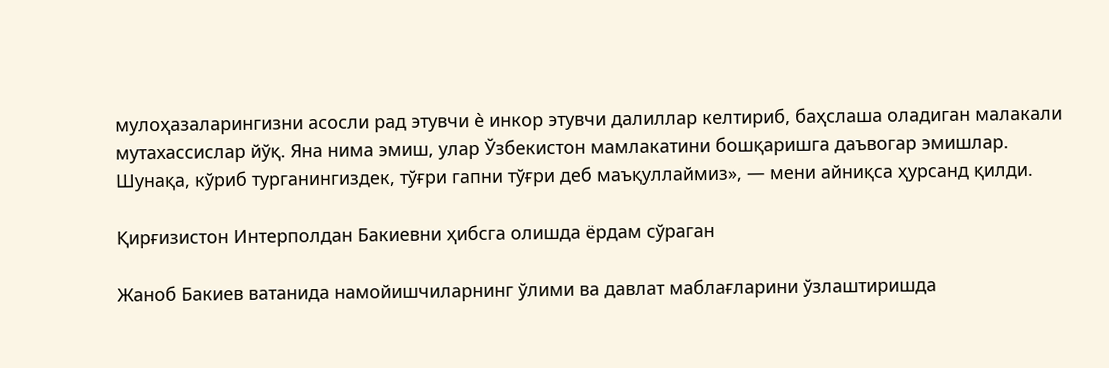мулоҳазаларингизни асосли рад этувчи ѐ инкор этувчи далиллар келтириб, баҳслаша оладиган малакали мутахассислар йўқ. Яна нима эмиш, улар Ўзбекистон мамлакатини бошқаришга даъвогар эмишлар. Шунақа, кўриб турганингиздек, тўғри гапни тўғри деб маъқуллаймиз», — мени айниқса ҳурсанд қилди.

Қирғизистон Интерполдан Бакиевни ҳибсга олишда ёрдам сўраган

Жаноб Бакиев ватанида намойишчиларнинг ўлими ва давлат маблағларини ўзлаштиришда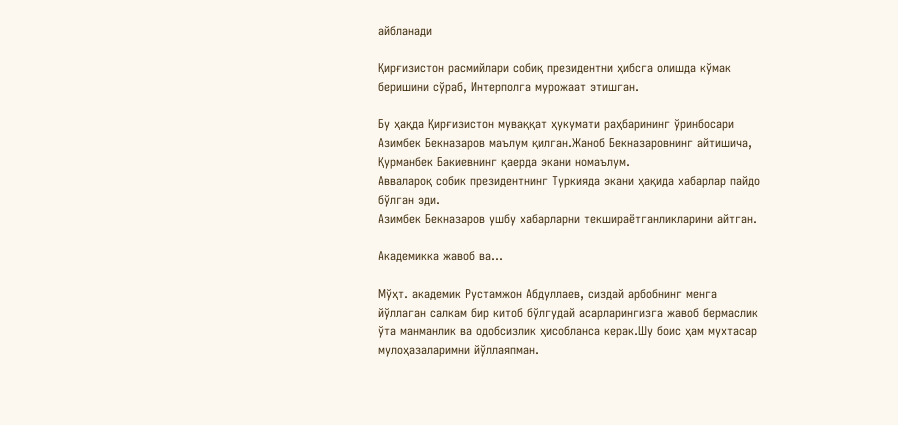айбланади

Қирғизистон расмийлари собиқ президентни ҳибсга олишда кўмак беришини сўраб, Интерполга мурожаат этишган.

Бу ҳақда Қирғизистон муваққат ҳукумати раҳбарининг ўринбосари Азимбек Бекназаров маълум қилган.Жаноб Бекназаровнинг айтишича, Қурманбек Бакиевнинг қаерда экани номаълум.
Аввалароқ собик президентнинг Туркияда экани ҳақида хабарлар пайдо бўлган эди.
Азимбек Бекназаров ушбу хабарларни текшираётганликларини айтган.

Академикка жавоб ва...

Мўҳт. академик Рустамжон Абдуллаев, сиздай арбобнинг менга йўллаган салкам бир китоб бўлгудай асарларингизга жавоб бермаслик ўта манманлик ва одобсизлик ҳисобланса керак.Шу боис ҳам мухтасар  мулоҳазаларимни йўллаяпман.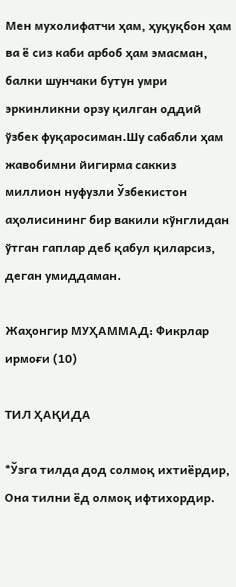Мен мухолифатчи ҳам, ҳуқуқбон ҳам ва ё сиз каби арбоб ҳам эмасман, балки шунчаки бутун умри эркинликни орзу қилган оддий ўзбек фуқаросиман.Шу сабабли ҳам жавобимни йигирма саккиз миллион нуфузли Ўзбекистон аҳолисининг бир вакили кўнглидан ўтган гаплар деб қабул қиларсиз,  деган умиддаман.

Жаҳонгир МУҲАММАД: Фикрлар ирмоғи (10)

ТИЛ ҲАҚИДА

*Ўзга тилда дод солмоқ ихтиёрдир,
Она тилни ёд олмоқ ифтихордир.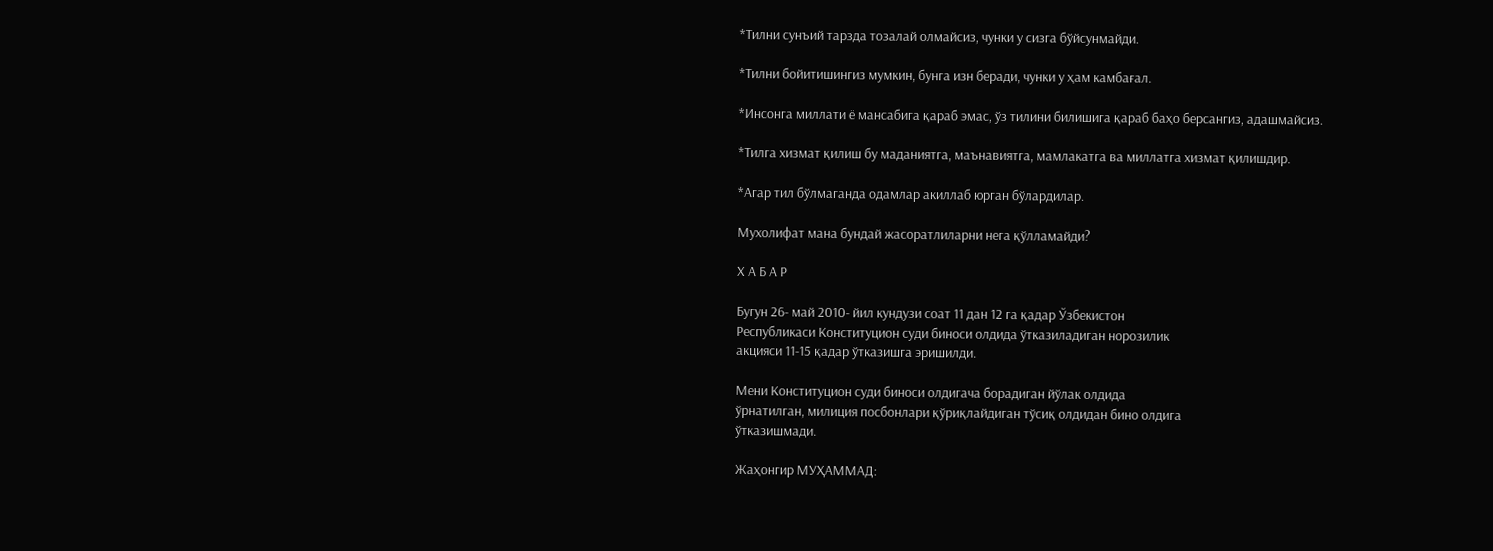*Тилни сунъий тарзда тозалай олмайсиз, чунки у сизга бўйсунмайди.

*Тилни бойитишингиз мумкин, бунга изн беради, чунки у ҳам камбағал.

*Инсонга миллати ё мансабига қараб эмас, ўз тилини билишига қараб баҳо берсангиз, адашмайсиз.

*Тилга хизмат қилиш бу маданиятга, маънавиятга, мамлакатга ва миллатга хизмат қилишдир.

*Агар тил бўлмаганда одамлар акиллаб юрган бўлардилар.

Мухолифат мана бундай жасоратлиларни нега қўлламайди?

Х А Б А Р

Бугун 26- май 2010- йил кундузи соат 11 дан 12 га қадар Ўзбекистон
Республикаси Конституцион суди биноси олдида ўтказиладиган норозилик
акцияси 11-15 қадар ўтказишга эришилди.

Мени Конституцион суди биноси олдигача борадиган йўлак олдида
ўрнатилган, милиция посбонлари қўриқлайдиган тўсиқ олдидан бино олдига
ўтказишмади.

Жаҳонгир МУҲАММАД: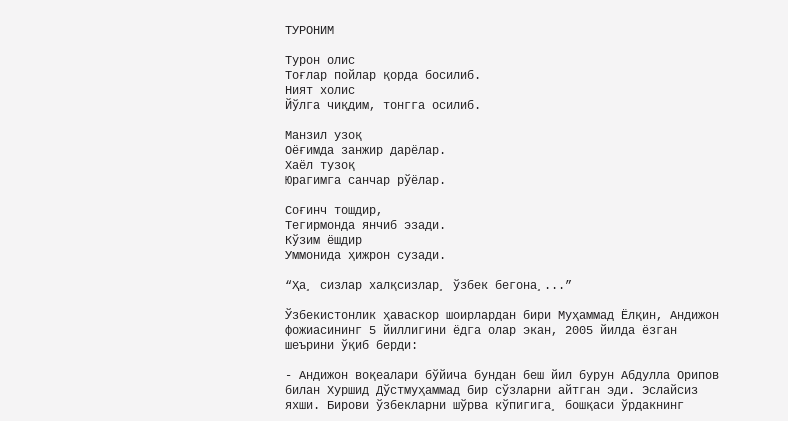ТУРОНИМ

Турон олис
Тоғлар пойлар қорда босилиб.
Ният холис
Йўлга чиқдим, тонгга осилиб.

Манзил узоқ
Оёғимда занжир дарёлар.
Хаёл тузоқ
Юрагимга санчар рўёлар.

Соғинч тошдир,
Тегирмонда янчиб эзади.
Кўзим ёшдир
Уммонида ҳижрон сузади.

“Ҳа¸ сизлар халқсизлар¸ ўзбек бегона¸...”

Ўзбекистонлик ҳаваскор шоирлардан бири Муҳаммад Ёлқин, Андижон фожиасининг 5 йиллигини ёдга олар экан, 2005 йилда ёзган шеърини ўқиб берди:

- Андижон воқеалари бўйича бундан беш йил бурун Абдулла Орипов билан Хуршид Дўстмуҳаммад бир сўзларни айтган эди. Эслайсиз яхши. Бирови ўзбекларни шўрва кўпигига¸ бошқаси ўрдакнинг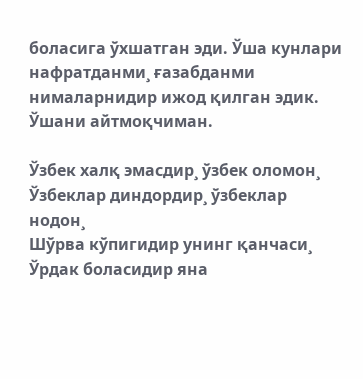боласига ўхшатган эди. Ўша кунлари нафратданми¸ ғазабданми нималарнидир ижод қилган эдик. Ўшани айтмоқчиман.

Ўзбек халқ эмасдир¸ ўзбек оломон¸
Ўзбеклар диндордир¸ ўзбеклар нодон¸
Шўрва кўпигидир унинг қанчаси¸
Ўрдак боласидир яна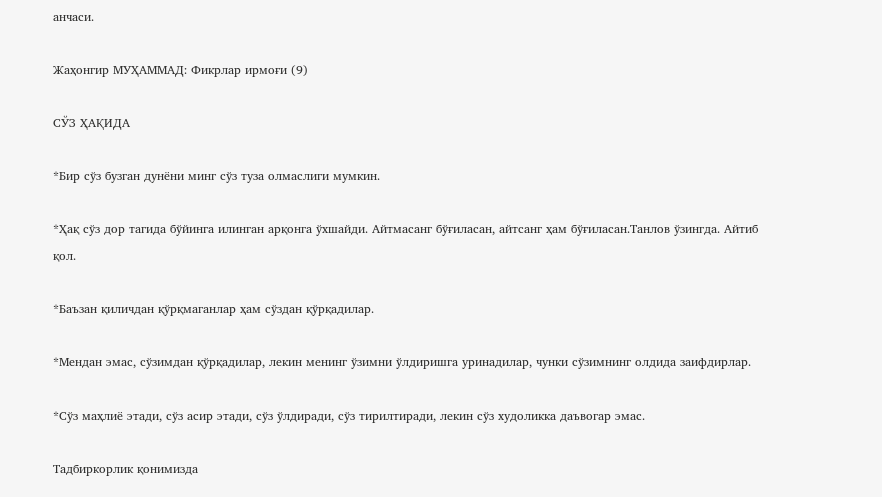анчаси.

Жаҳонгир МУҲАММАД: Фикрлар ирмоғи (9)

СЎЗ ҲАҚИДА

*Бир сўз бузган дунёни минг сўз туза олмаслиги мумкин.

*Ҳақ сўз дор тагида бўйинга илинган арқонга ўхшайди. Айтмасанг бўғиласан, айтсанг ҳам бўғиласан.Танлов ўзингда. Айтиб қол.

*Баъзан қиличдан қўрқмаганлар ҳам сўздан қўрқадилар.

*Мендан эмас, сўзимдан қўрқадилар, лекин менинг ўзимни ўлдиришга уринадилар, чунки сўзимнинг олдида заифдирлар.

*Сўз маҳлиё этади, сўз асир этади, сўз ўлдиради, сўз тирилтиради, лекин сўз худоликка даъвогар эмас.

Тадбиркорлик қонимизда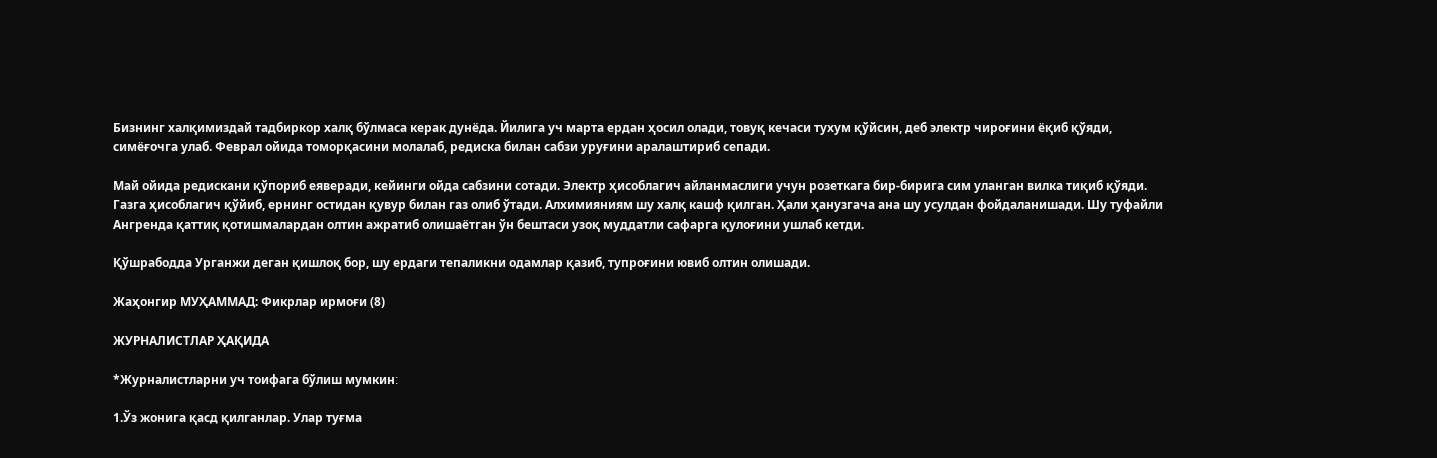Бизнинг халқимиздай тадбиркор халқ бўлмаса керак дунёда. Йилига уч марта ердан ҳосил олади, товуқ кечаси тухум қўйсин, деб электр чироғини ёқиб қўяди, симёғочга улаб. Феврал ойида томорқасини молалаб, редиска билан сабзи уруғини аралаштириб сепади.

Май ойида редискани қўпориб еяверади, кейинги ойда сабзини сотади. Электр ҳисоблагич айланмаслиги учун розеткага бир-бирига сим уланган вилка тиқиб қўяди. Газга ҳисоблагич қўйиб, ернинг остидан қувур билан газ олиб ўтади. Алхимияниям шу халқ кашф қилган. Ҳали ҳанузгача ана шу усулдан фойдаланишади. Шу туфайли Ангренда қаттиқ қотишмалардан олтин ажратиб олишаётган ўн бештаси узоқ муддатли сафарга қулоғини ушлаб кетди.

Қўшрабодда Урганжи деган қишлоқ бор, шу ердаги тепаликни одамлар қазиб, тупроғини ювиб олтин олишади.

Жаҳонгир МУҲАММАД: Фикрлар ирмоғи (8)

ЖУРНАЛИСТЛАР ҲАҚИДА

*Журналистларни уч тоифага бўлиш мумкин׃

1.Ўз жонига қасд қилганлар. Улар туғма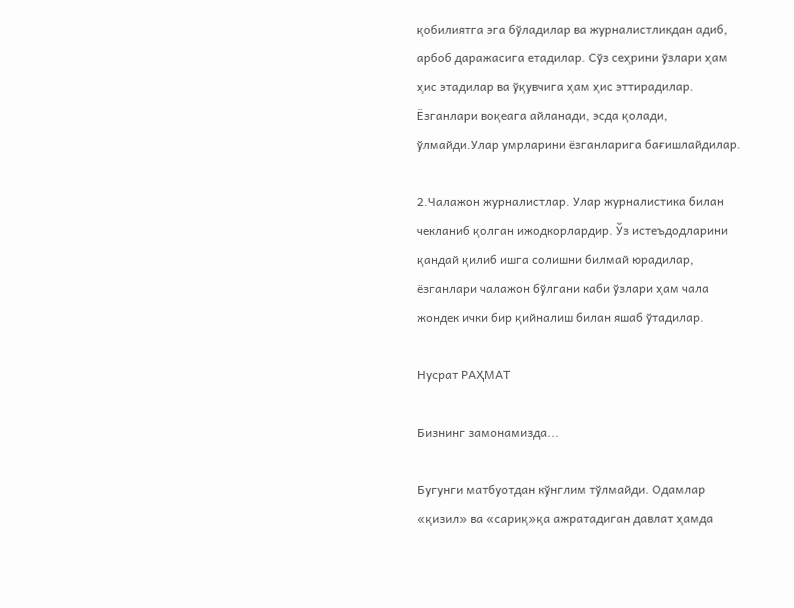қобилиятга эга бўладилар ва журналистликдан адиб, арбоб даражасига етадилар. Сўз сеҳрини ўзлари ҳам ҳис этадилар ва ўқувчига ҳам ҳис эттирадилар. Ёзганлари воқеага айланади, эсда қолади, ўлмайди.Улар умрларини ёзганларига бағишлайдилар.

2.Чалажон журналистлар. Улар журналистика билан чекланиб қолган ижодкорлардир. Ўз истеъдодларини қандай қилиб ишга солишни билмай юрадилар, ёзганлари чалажон бўлгани каби ўзлари ҳам чала жондек ички бир қийналиш билан яшаб ўтадилар.

Нусрат РАҲМАТ

Бизнинг замонамизда...

Бугунги матбуотдан кўнглим тўлмайди. Одамлар «қизил» ва «сариқ»қа ажратадиган давлат ҳамда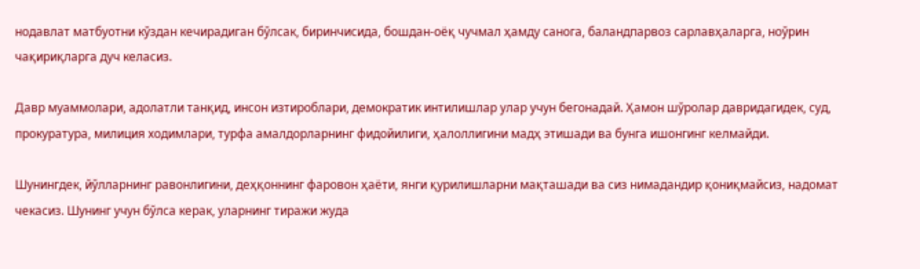нодавлат матбуотни кўздан кечирадиган бўлсак, биринчисида, бошдан-оёқ чучмал ҳамду санога, баландпарвоз сарлавҳаларга, ноўрин чақириқларга дуч келасиз.

Давр муаммолари, адолатли танқид, инсон изтироблари, демократик интилишлар улар учун бегонадай. Ҳамон шўролар давридагидек, суд, прокуратура, милиция ходимлари, турфа амалдорларнинг фидойилиги, ҳалоллигини мадҳ этишади ва бунга ишонгинг келмайди.

Шунингдек, йўлларнинг равонлигини, деҳқоннинг фаровон ҳаёти, янги қурилишларни мақташади ва сиз нимадандир қониқмайсиз, надомат чекасиз. Шунинг учун бўлса керак, уларнинг тиражи жуда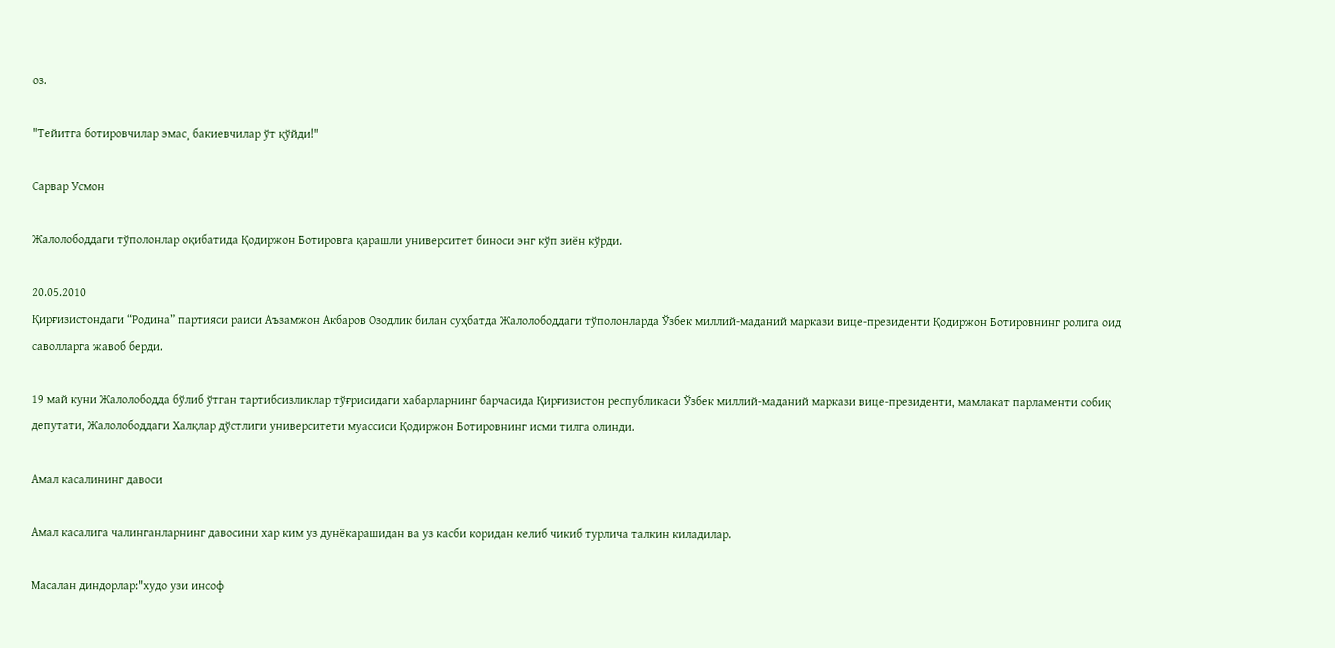оз.

"Тейитга ботировчилар эмас¸ бакиевчилар ўт қўйди!"

Сарвар Усмон

Жалолободдаги тўполонлар оқибатида Қодиржон Ботировга қарашли университет биноси энг кўп зиëн кўрди.

20.05.2010
Қирғизистондаги “Родина” партияси раиси Аъзамжон Акбаров Озодлик билан суҳбатда Жалолободдаги тўполонларда Ўзбек миллий-маданий маркази вице-президенти Қодиржон Ботировнинг ролига оид саволларга жавоб берди.

19 май куни Жалолободда бўлиб ўтган тартибсизликлар тўғрисидаги хабарларнинг барчасида Қирғизистон республикаси Ўзбек миллий-маданий маркази вице-президенти, мамлакат парламенти собиқ депутати, Жалолободдаги Халқлар дўстлиги университети муассиси Қодиржон Ботировнинг исми тилга олинди.

Амал касалининг давоси

Амал касалига чалинганларнинг давосини хар ким уз дунёкарашидан ва уз касби коридан келиб чикиб турлича талкин киладилар.

Масалан диндорлар:"худо узи инсоф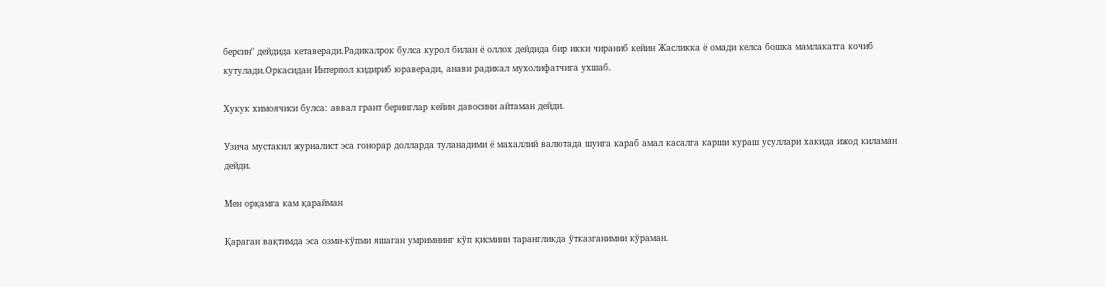берсин" дейдида кетаверади.Радикалрок булса курол билан ё оллох дейдида бир икки чираниб кейин Жасликка ё омади келса бошка мамлакатга кочиб кутулади.Оркасидан Интерпол кидириб юраверади, анави радикал мухолифатчига ухшаб.

Хукук химоячиси булса: аввал грант беринглар кейин давосини айтаман дейди.

Узича мустакил журналист эса гонорар долларда туланадими ё махаллий валютада шунга караб амал касалга карши кураш усуллари хакида ижод киламан дейди.

Мен орқамга кам қарайман

Қараган вақтимда эса озми-кўпми яшаган умримнинг кўп қисмини тарангликда ўтказганимни кўраман.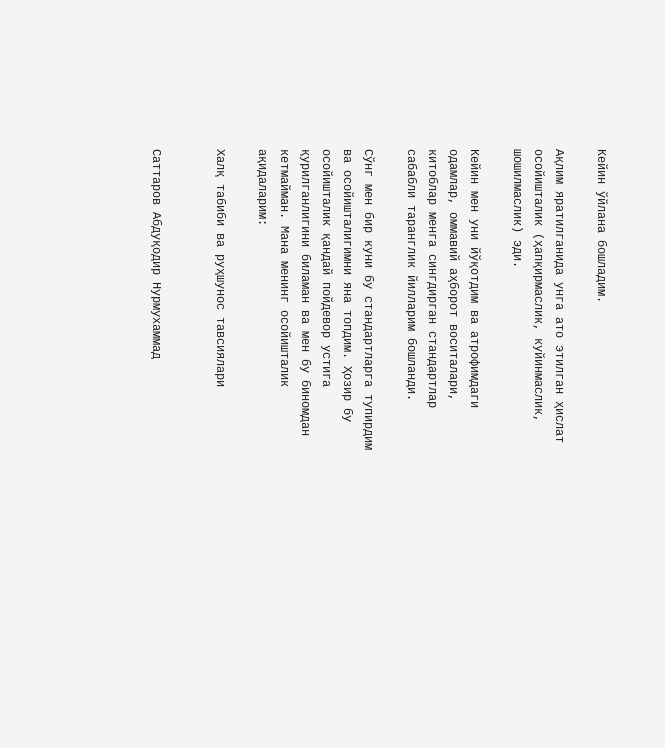Кейин ўйлана бошладим.

Ақлим яратилганида унга ато этилган ҳислат осойишталик (ҳапқирмаслик, куйинмаслик, шошилмаслик) эди.

Кейин мен уни йўқотдим ва атрофимдаги одамлар, оммавий аҳборот воситалари, китоблар менга сингдирган стандартлар сабабли таранглик йилларим бошланди.

Сўнг мен бир куни бу стандартларга тупирдим ва осойишталигимни яна топдим. Ҳозир бу осойишталик қандай пойдевор устига қурилганлигини биламан ва мен бу биномдан кетмайман. Мана менинг осойишталик ақидаларим:

Халқ табиби ва руҳшунос тавсиялари


Саттаров Абдуқодир Нурмухаммад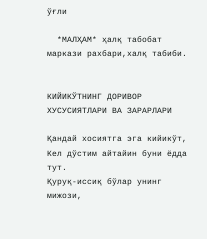ўғли

  *МАЛҲАМ* ҳалқ табобат маркази рахбари,халқ табиби.


КИЙИКЎТНИНГ ДОРИВОР ХУСУСИЯТЛАРИ ВА ЗАРАРЛАРИ

Қандай хосиятга эга кийикўт,
Кел дўстим айтайин буни ёдда  тут.
Қуруқ-иссиқ бўлар унинг мижози,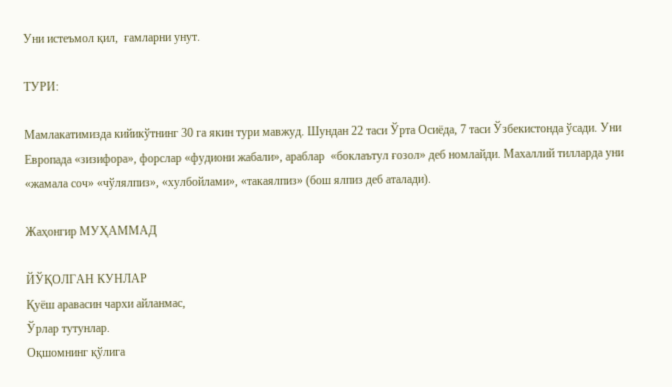Уни истеъмол қил,  ғамларни унут.

ТУРИ:

Мамлакатимизда кийикўтнинг 30 га якин тури мавжуд. Шундан 22 таси Ўрта Осиёда, 7 таси Ўзбекистонда ўсади. Уни Европада «зизифора», форслар «фудиони жабали», араблар  «боклаътул ғозол» деб номлайди. Махаллий тилларда уни «жамала соч» «чўлялпиз», «хулбойлами», «такаялпиз» (бош ялпиз деб аталади).

Жаҳонгир МУҲАММАД

ЙЎҚОЛГАН КУНЛАР
Қуёш аравасин чархи айланмас,
Ўрлар тутунлар.
Оқшомнинг қўлига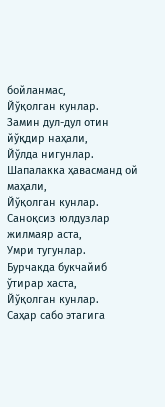бойланмас,
Йўқолган кунлар.
Замин дул-дул отин йўқдир наҳали,
Йўлда нигунлар.
Шапалакка ҳавасманд ой маҳали,
Йўқолган кунлар.
Саноқсиз юлдузлар жилмаяр аста,
Умри тугунлар.
Бурчакда букчaйиб ўтирар хаста,
Йўқолган кунлар.
Саҳар сабо этагига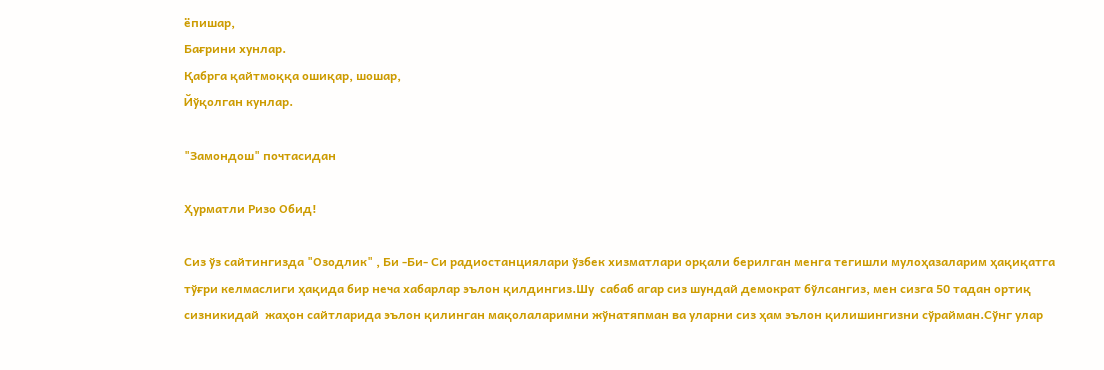ёпишар,
Бағрини хунлар.
Қабрга қайтмоққа ошиқар, шошар,
Йўқолган кунлар.

"Замондош" почтасидан

Ҳурматли Ризо Обид!

Сиз ўз сайтингизда "Озодлик" , Би -Би- Си радиостанциялари ўзбек хизматлари орқали берилган менга тегишли мулоҳазаларим ҳақиқатга тўғри келмаслиги ҳақида бир неча хабарлар эълон қилдингиз.Шу  сабаб агар сиз шундай демократ бўлсангиз, мен сизга 50 тадан ортиқ  сизникидай  жаҳон сайтларида эълон қилинган мақолаларимни жўнатяпман ва уларни сиз ҳам эълон қилишингизни сўрайман.Сўнг улар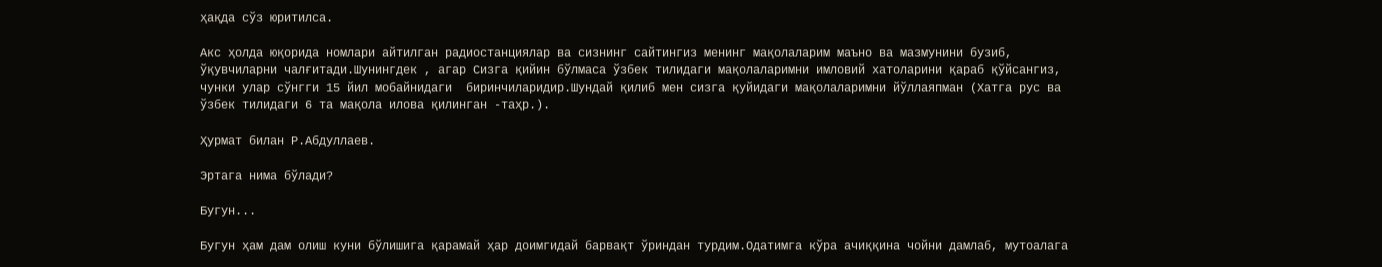ҳақда сўз юритилса.

Акс ҳолда юқорида номлари айтилган радиостанциялар ва сизнинг сайтингиз менинг мақолаларим маъно ва мазмунини бузиб, ўқувчиларни чалғитади.Шунингдек , агар Сизга қийин бўлмаса ўзбек тилидаги мақолаларимни имловий хатоларини қараб қўйсангиз, чунки улар сўнгги 15 йил мобайнидаги  биринчиларидир.Шундай қилиб мен сизга қуйидаги мақолаларимни йўллаяпман (Хатга рус ва ўзбек тилидаги 6 та мақола илова қилинган -таҳр.).

Ҳурмат билан Р.Абдуллаев.

Эртага нима бўлади?

Бугун...

Бугун ҳам дам олиш куни бўлишига қарамай ҳар доимгидай барвақт ўриндан турдим.Одатимга кўра ачиққина чойни дамлаб, мутоалага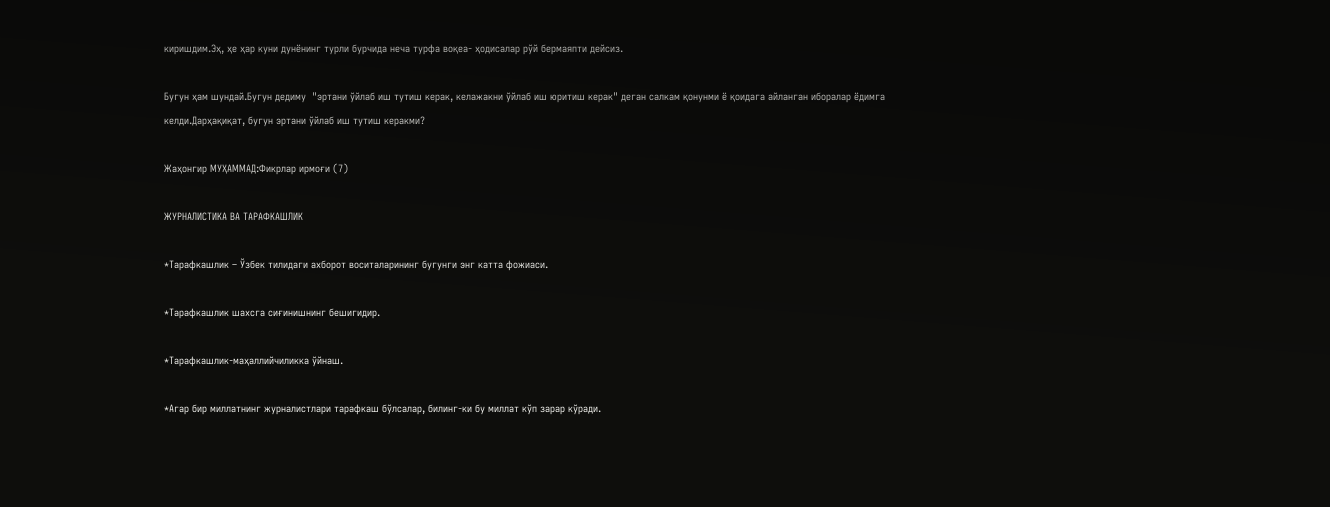киришдим.Эҳ, ҳе ҳар куни дунёнинг турли бурчида неча турфа воқеа- ҳодисалар рўй бермаяпти дейсиз.

Бугун ҳам шундай.Бугун дедиму  "эртани ўйлаб иш тутиш керак, келажакни ўйлаб иш юритиш керак" деган салкам қонунми ё қоидага айланган иборалар ёдимга келди.Дарҳақиқат, бугун эртани ўйлаб иш тутиш керакми?

Жаҳонгир МУҲАММАД:Фикрлар ирмоғи (7)

ЖУРНАЛИСТИКА ВА ТАРАФКАШЛИК

*Тарафкашлик – Ўзбек тилидаги ахборот воситаларининг бугунги энг катта фожиаси.

*Тарафкашлик шахсга сиғинишнинг бешигидир.

*Тарафкашлик-маҳаллийчиликка ўйнаш.

*Агар бир миллатнинг журналистлари тарафкаш бўлсалар, билинг-ки бу миллат кўп зарар кўради.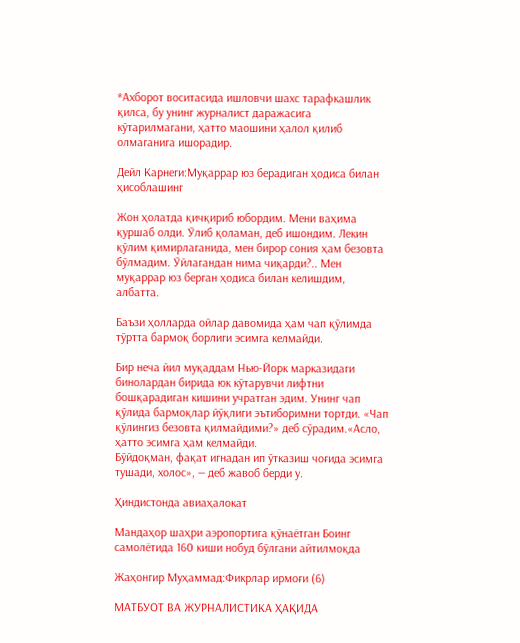*Ахборот воситасида ишловчи шахс тарафкашлик қилса, бу унинг журналист даражасига кўтарилмагани, ҳатто маошини ҳалол қилиб олмаганига ишорадир.

Дейл Карнеги:Муқаррар юз берадиган ҳодиса билан ҳисоблашинг

Жон ҳолатда қичқириб юбордим. Мени ваҳима қуршаб олди. Ўлиб қоламан, деб ишондим. Лекин қўлим қимирлаганида, мен бирор сония ҳам безовта бўлмадим. Ўйлагандан нима чиқарди?.. Мен муқаррар юз берган ҳодиса билан келишдим, албатта.

Баъзи ҳолларда ойлар давомида ҳам чап қўлимда тўртта бармоқ борлиги эсимга келмайди.

Бир неча йил муқаддам Нью-Йорк марказидаги бинолардан бирида юк кўтарувчи лифтни бошқарадиган кишини учратган эдим. Унинг чап қўлида бармоқлар йўқлиги эътиборимни тортди. «Чап қўлингиз безовта қилмайдими?» деб сўрадим.«Асло, ҳатто эсимга ҳам келмайди.
Бўйдоқман, фақат игнадан ип ўтказиш чоғида эсимга тушади, холос», — деб жавоб берди у.

Ҳиндистонда авиаҳалокат

Мандаҳор шаҳри аэропортига қўнаётган Боинг самолётида 160 киши нобуд бўлгани айтилмоқда

Жаҳонгир Муҳаммад:Фикрлар ирмоғи (6)

МАТБУОТ ВА ЖУРНАЛИСТИКА ҲАҚИДА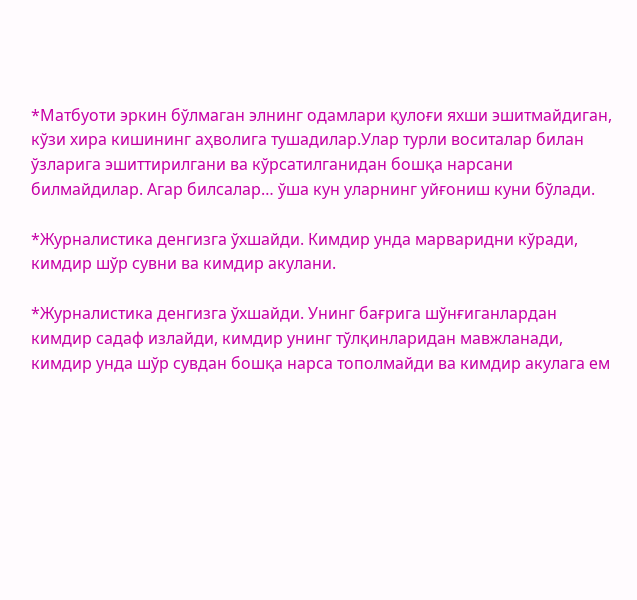*Матбуоти эркин бўлмаган элнинг одамлари қулоғи яхши эшитмайдиган, кўзи хира кишининг аҳволига тушадилар.Улар турли воситалар билан ўзларига эшиттирилгани ва кўрсатилганидан бошқа нарсани билмайдилар. Агар билсалар… ўша кун уларнинг уйғониш куни бўлади.

*Журналистика денгизга ўхшайди. Кимдир унда марваридни кўради, кимдир шўр сувни ва кимдир акулани.

*Журналистика денгизга ўхшайди. Унинг бағрига шўнғиганлардан кимдир садаф излайди, кимдир унинг тўлқинларидан мавжланади, кимдир унда шўр сувдан бошқа нарса тополмайди ва кимдир акулага ем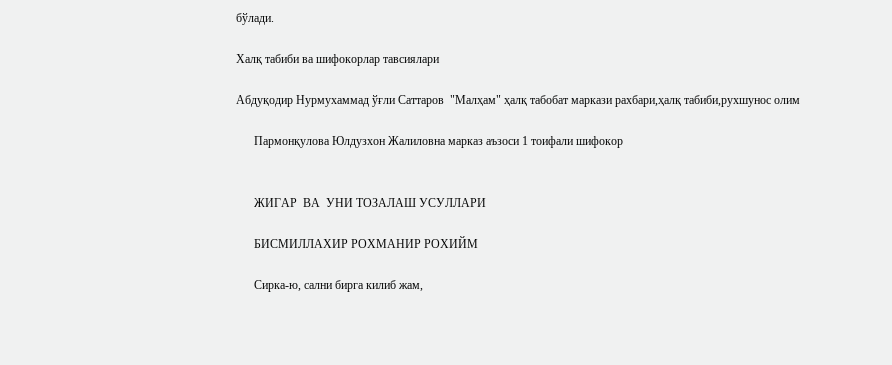бўлади.

Халқ табиби ва шифокорлар тавсиялари

Абдуқодир Нурмухаммад ўғли Саттаров  "Малҳам" ҳалқ табобат маркази рахбари,ҳалқ табиби,рухшунос олим

      Пармонқулова Юлдузхон Жалиловна марказ аъзоси 1 тоифали шифокор


      ЖИГАР  ВА  УНИ ТОЗАЛАШ УСУЛЛАРИ

      БИСМИЛЛАХИР РОХМАНИР РОХИЙМ

      Сирка-ю, сални бирга килиб жам,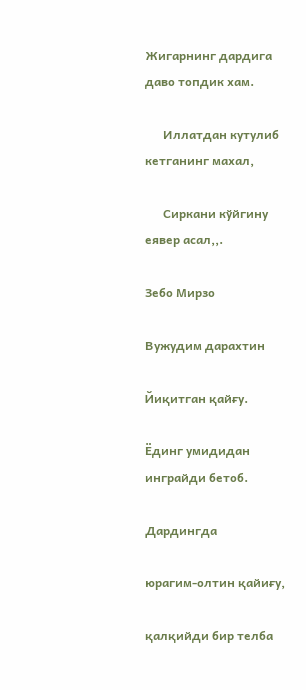Жигарнинг дардига даво топдик хам.

      Иллатдан кутулиб кетганинг махал,

      Сиркани кўйгину еявер асал,,.

Зебо Мирзо

Вужудим дарахтин

Йиқитган қайғу.

Ёдинг умидидан инграйди бетоб.

Дардингда

юрагим-олтин қайиғу,

қалқийди бир телба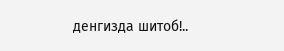денгизда шитоб!..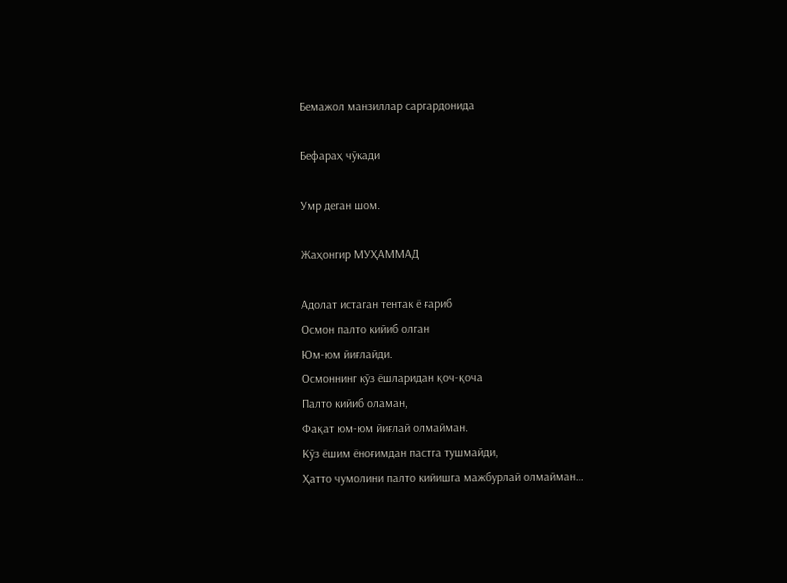Бемажол манзиллар саргардонида

Бефараҳ чўкади

Умр деган шом.

Жаҳонгир МУҲАММАД

Адолат истаган тентак ё ғариб
Осмон палто кийиб олган
Юм-юм йиғлайди.
Осмоннинг кўз ёшларидан қоч-қоча
Палто кийиб оламан,
Фақат юм-юм йиғлай олмайман.
Кўз ёшим ёноғимдан пастга тушмайди,
Ҳатто чумолини палто кийишга мажбурлай олмайман…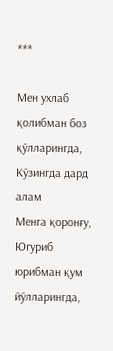***

Мен ухлаб қолибман боз қўлларингда,
Кўзингда дард алам
Менга қоронғу,
Югуриб юрибман қум йўлларингда,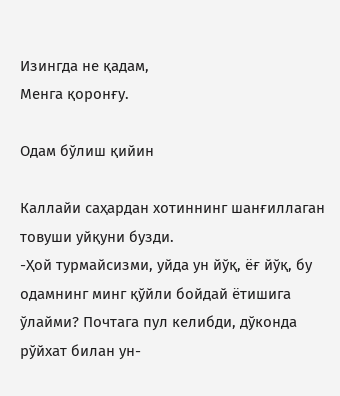Изингда не қадам,
Менга қоронғу.

Одам бўлиш қийин

Каллайи саҳардан хотиннинг шанғиллаган товуши уйқуни бузди.
-Ҳой турмайсизми, уйда ун йўқ, ёғ йўқ, бу одамнинг минг қўйли бойдай ётишига ўлайми? Почтага пул келибди, дўконда рўйхат билан ун-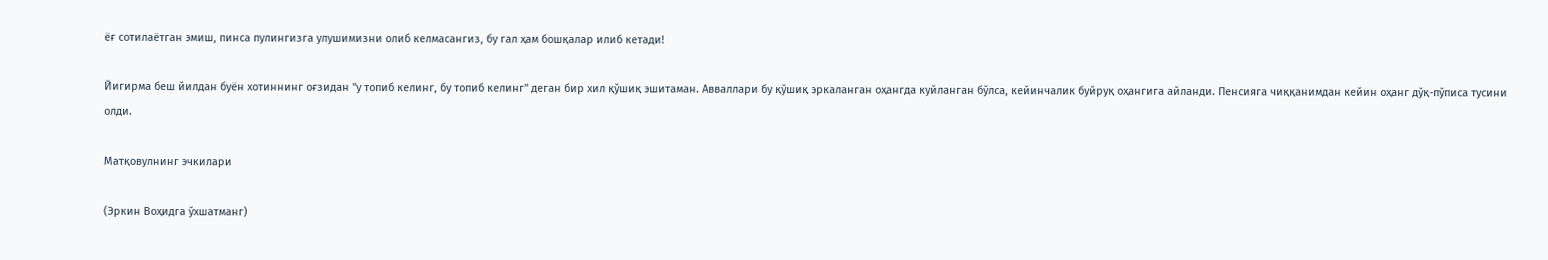ёғ сотилаётган эмиш, пинса пулингизга улушимизни олиб келмасангиз, бу гал ҳам бошқалар илиб кетади!

Йигирма беш йилдан буён хотиннинг оғзидан "у топиб келинг, бу топиб келинг" деган бир хил қўшиқ эшитаман. Авваллари бу қўшиқ эркаланган оҳангда куйланган бўлса, кейинчалик буйруқ оҳангига айланди. Пенсияга чиққанимдан кейин оҳанг дўқ-пўписа тусини олди.

Матқовулнинг эчкилари

(Эркин Воҳидга ўхшатманг)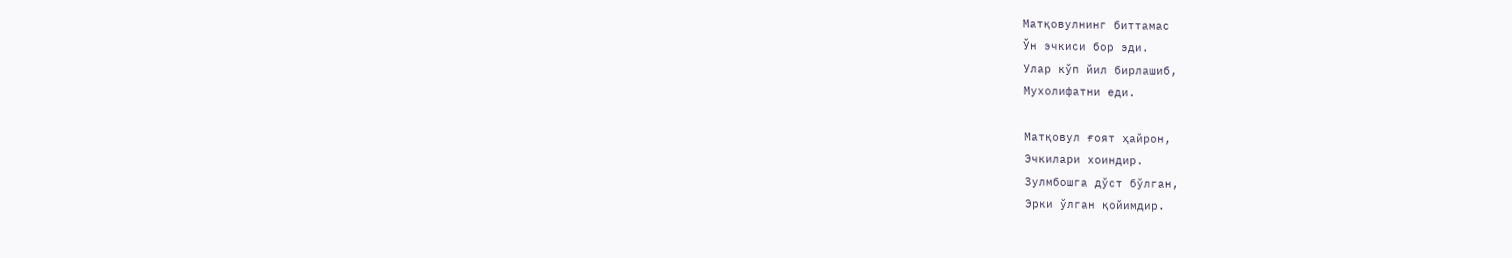Матқовулнинг биттамас
Ўн эчкиси бор эди.
Улар кўп йил бирлашиб,
Мухолифатни еди.

Матқовул ғоят ҳайрон,
Эчкилари хоиндир.
Зулмбошга дўст бўлган,
Эрки ўлган қойимдир.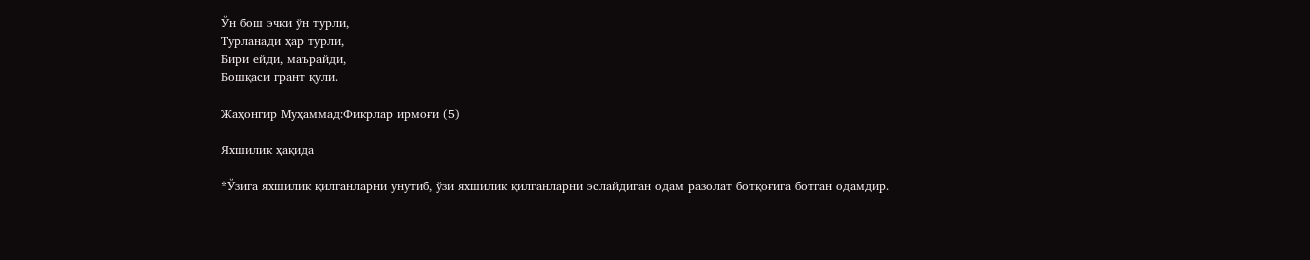Ўн бош эчки ўн турли,
Турланади ҳар турли,
Бири ейди, маърайди,
Бошқаси грант қули.

Жаҳонгир Муҳаммад:Фикрлар ирмоғи (5)

Яхшилик ҳақида

*Ўзига яхшилик қилганларни унутиб, ўзи яхшилик қилганларни эслайдиган одам разолат ботқоғига ботган одамдир.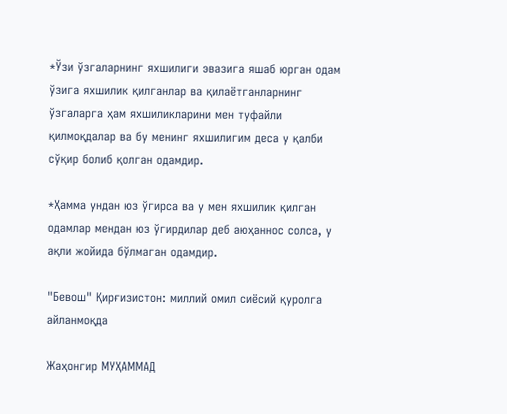*Ўзи ўзгаларнинг яхшилиги эвазига яшаб юрган одам ўзига яхшилик қилганлар ва қилаётганларнинг ўзгаларга ҳам яхшиликларини мен туфайли қилмоқдалар ва бу менинг яхшилигим деса у қалби сўқир болиб қолган одамдир.

*Ҳамма ундан юз ўгирса ва у мен яхшилик қилган одамлар мендан юз ўгирдилар деб аюҳаннос солса, у ақли жойида бўлмаган одамдир.

"Бевош" Қирғизистон: миллий омил сиёсий қуролга айланмоқда

Жаҳонгир МУҲАММАД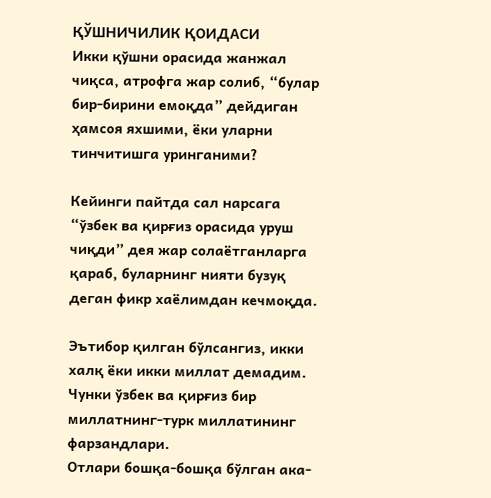ҚЎШНИЧИЛИК ҚОИДАСИ
Икки қўшни орасида жанжал чиқса, атрофга жар солиб, “булар бир-бирини емоқда” дейдиган ҳамсоя яхшими, ёки уларни тинчитишга уринганими?

Кейинги пайтда сал нарсага “ўзбек ва қирғиз орасида уруш чиқди” дея жар солаётганларга қараб, буларнинг нияти бузуқ деган фикр хаёлимдан кечмоқда.

Эътибор қилган бўлсангиз, икки халқ ёки икки миллат демадим. Чунки ўзбек ва қирғиз бир миллатнинг-турк миллатининг фарзандлари.
Отлари бошқа-бошқа бўлган ака-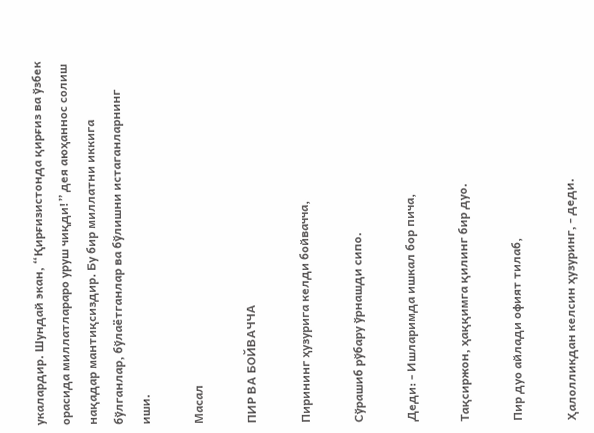укалардир. Шундай экан, “Қирғизистонда қирғиз ва ўзбек орасида миллатлараро уруш чиқди!” дея аюҳаннос солиш нақадар мантиқсиздир. Бу бир миллатни иккига бўлганлар, бўлаётганлар ва бўлишни истаганларнинг иши.

Масал

ПИР ВА БОЙВАЧЧА

Пирининг ҳузурига келди бойвачча,

Сўрашиб рўбару ўрнашди сипо.

Деди: - Ишларимда ишкал бор пича,

Тақсиржон, ҳаққимга қилинг бир дуо.

Пир дуо айлади офият тилаб,

Ҳалолликдан келсин ҳузуринг, - деди.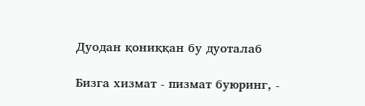Дуодан қониққан бу дуоталаб

Бизга хизмат - пизмат буюринг, -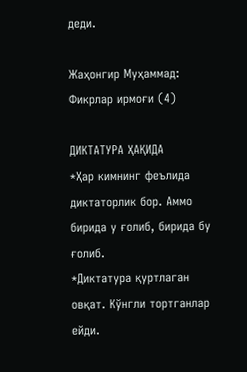деди.

Жаҳонгир Муҳаммад: Фикрлар ирмоғи (4)

ДИКТАТУРА ҲАҚИДА
*Ҳар кимнинг феълида диктаторлик бор. Аммо бирида у ғолиб, бирида бу ғолиб.
*Диктатура қуртлаган овқат. Кўнгли тортганлар ейди.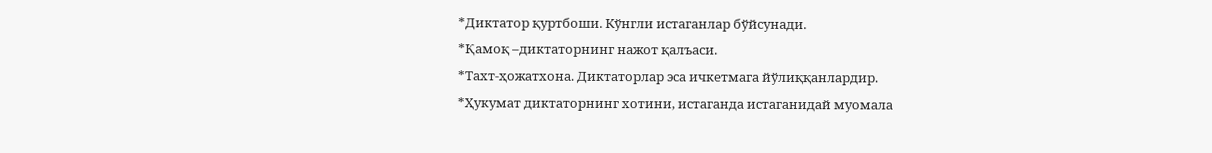*Диктатор қуртбоши. Кўнгли истаганлар бўйсунади.
*Қамоқ –диктаторнинг нажот қалъаси.
*Тахт-ҳожатхона. Диктаторлар эса ичкетмага йўлиққанлардир.
*Ҳукумат диктаторнинг хотини, истаганда истаганидай муомала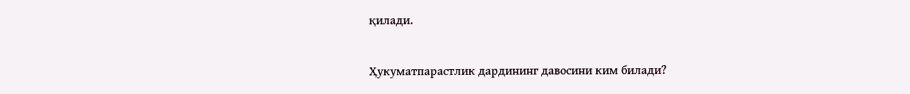қилади.

Ҳукуматпарастлик дардининг давосини ким билади?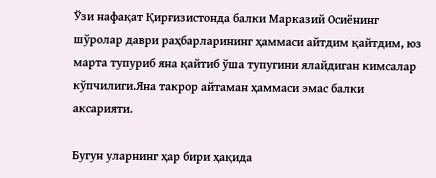Ўзи нафақат Қирғизистонда балки Марказий Осиёнинг шўролар даври раҳбарларининг ҳаммаси айтдим қайтдим, юз марта тупуриб яна қайтиб ўша тупугини ялайдиган кимсалар кўпчилиги.Яна такрор айтаман ҳаммаси эмас балки аксарияти.

Бугун уларнинг ҳар бири ҳақида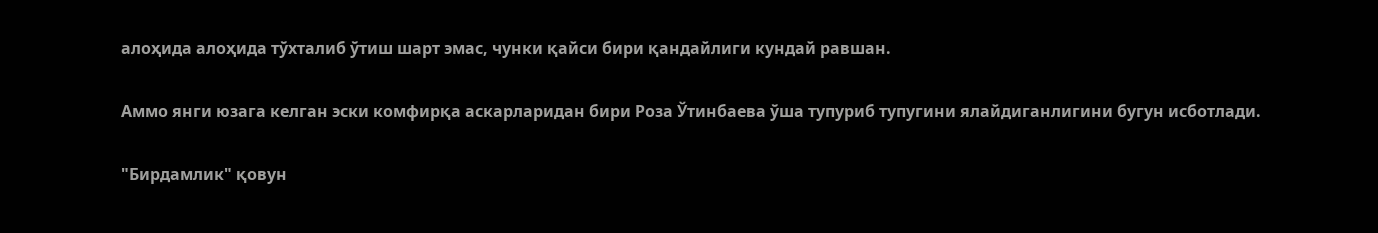алоҳида алоҳида тўхталиб ўтиш шарт эмас, чунки қайси бири қандайлиги кундай равшан.

Аммо янги юзага келган эски комфирқа аскарларидан бири Роза Ўтинбаева ўша тупуриб тупугини ялайдиганлигини бугун исботлади.

"Бирдамлик" қовун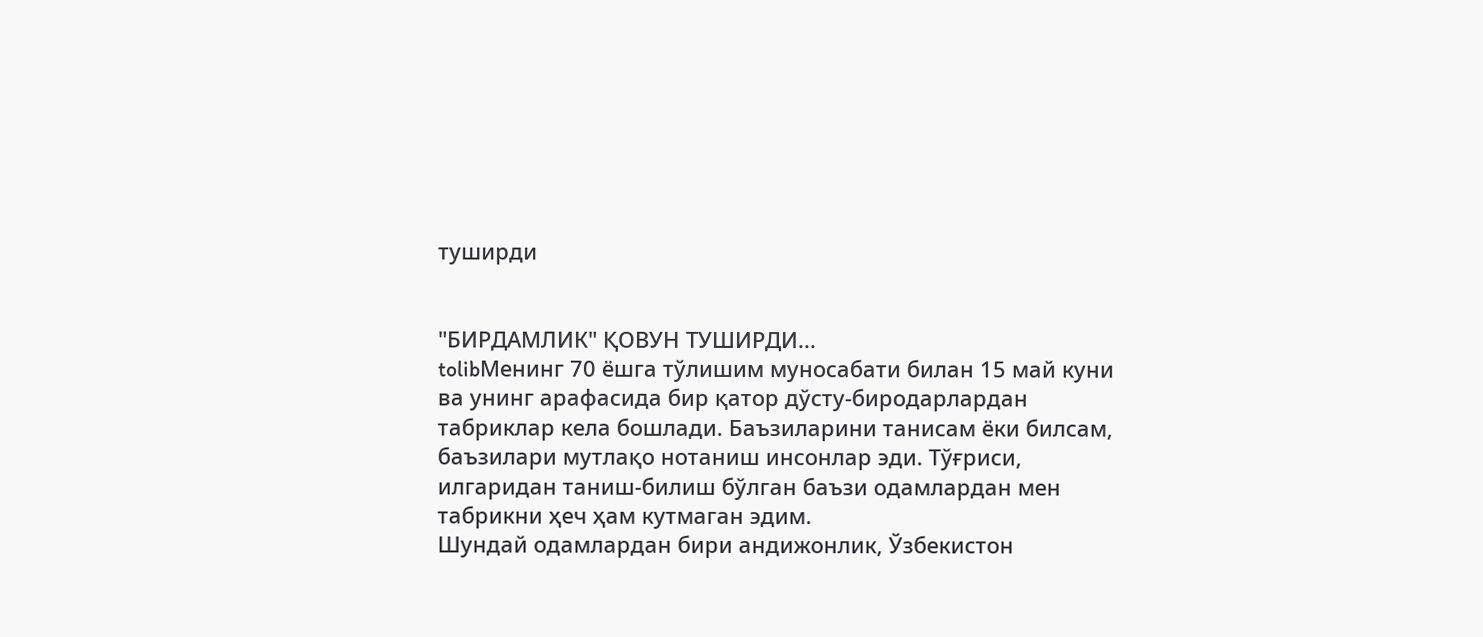туширди


"БИРДАМЛИК" ҚОВУН ТУШИРДИ...
tolibМенинг 70 ёшга тўлишим муносабати билан 15 май куни ва унинг арафасида бир қатор дўсту-биродарлардан табриклар кела бошлади. Баъзиларини танисам ёки билсам, баъзилари мутлақо нотаниш инсонлар эди. Тўғриси, илгаридан таниш-билиш бўлган баъзи одамлардан мен табрикни ҳеч ҳам кутмаган эдим.
Шундай одамлардан бири андижонлик, Ўзбекистон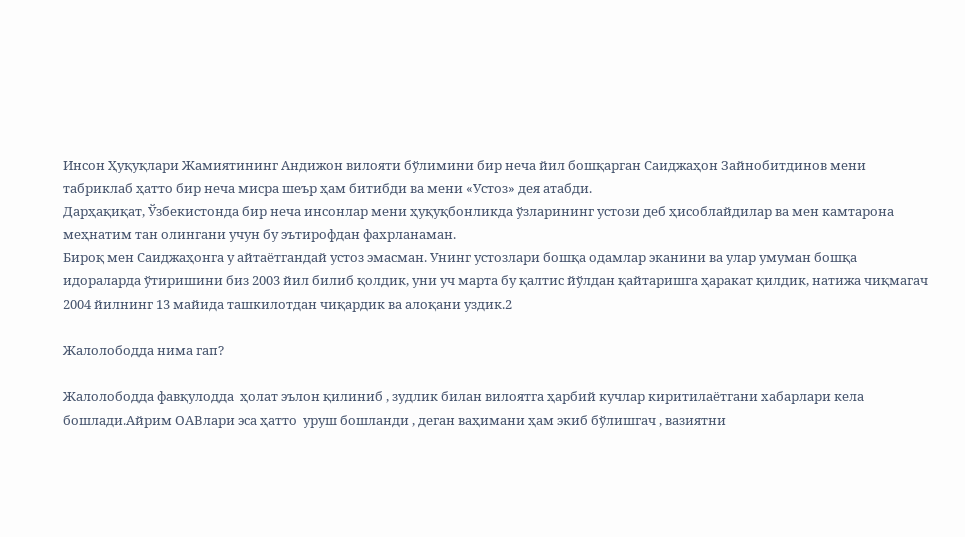Инсон Ҳуқуқлари Жамиятининг Андижон вилояти бўлимини бир неча йил бошқарган Саиджаҳон Зайнобитдинов мени табриклаб ҳатто бир неча мисра шеър ҳам битибди ва мени «Устоз» дея атабди.
Дарҳақиқат, Ўзбекистонда бир неча инсонлар мени ҳуқуқбонликда ўзларининг устози деб ҳисоблайдилар ва мен камтарона меҳнатим тан олингани учун бу эътирофдан фахрланаман.
Бироқ мен Саиджаҳонга у айтаётгандай устоз эмасман. Унинг устозлари бошқа одамлар эканини ва улар умуман бошқа идораларда ўтиришини биз 2003 йил билиб қолдик, уни уч марта бу қалтис йўлдан қайтаришга ҳаракат қилдик, натижа чиқмагач 2004 йилнинг 13 майида ташкилотдан чиқардик ва алоқани уздик.2

Жалолободда нима гап?

Жалолободда фавқулодда  ҳолат эълон қилиниб , зудлик билан вилоятга ҳарбий кучлар киритилаётгани хабарлари кела бошлади.Айрим ОАВлари эса ҳатто  уруш бошланди , деган ваҳимани ҳам экиб бўлишгач , вазиятни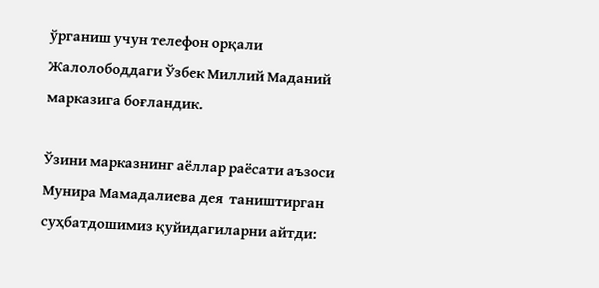ўрганиш учун телефон орқали   Жалолободдаги Ўзбек Миллий Маданий марказига боғландик.

Ўзини марказнинг аёллар раёсати аъзоси Мунира Мамадалиева дея  таништирган суҳбатдошимиз қуйидагиларни айтди: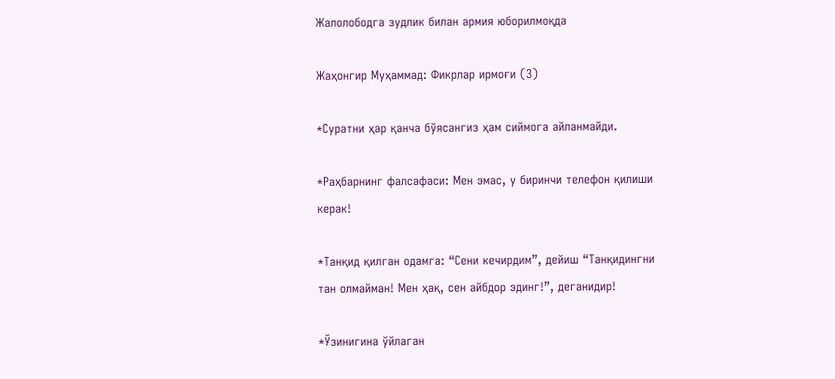Жалолободга зудлик билан армия юборилмоқда

Жаҳонгир Муҳаммад: Фикрлар ирмоғи (3)

*Суратни ҳар қанча бўясангиз ҳам сиймога айланмайди.

*Раҳбарнинг фалсафаси: Мен эмас, у биринчи телефон қилиши керак!

*Танқид қилган одамга: “Сени кечирдим”, дейиш “Танқидингни тан олмайман! Мен ҳақ, сен айбдор эдинг!”, деганидир!

*Ўзинигина ўйлаган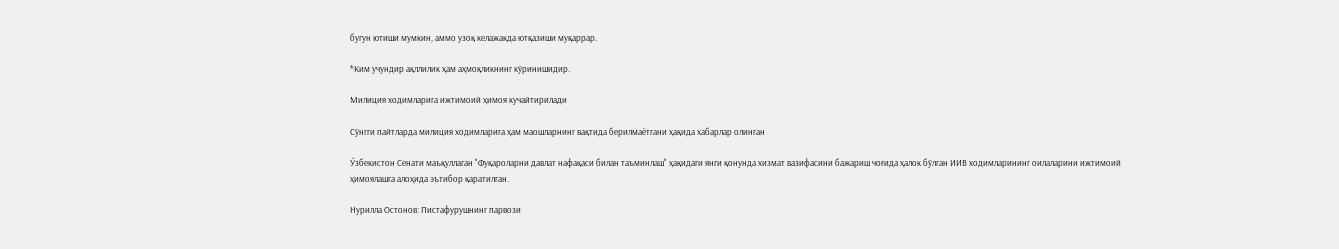бугун ютиши мумкин, аммо узоқ келажакда ютқазиши муқаррар.

*Ким учундир ақллилик ҳам аҳмоқликнинг кўринишидир.

Милиция ходимларига ижтимоий ҳимоя кучайтирилади

Сўнгги пайтларда милиция ходимларига ҳам маошларнинг вақтида берилмаётгани ҳақида хабарлар олинган

Ўзбекистон Сенати маъқуллаган "Фуқароларни давлат нафақаси билан таъминлаш" ҳақидаги янги қонунда хизмат вазифасини бажариш чоғида ҳалок бўлган ИИВ ходимларининг оилаларини ижтимоий ҳимоялашга алоҳида эътибор қаратилган.

Нурилла Остонов: Пистафурушнинг парвози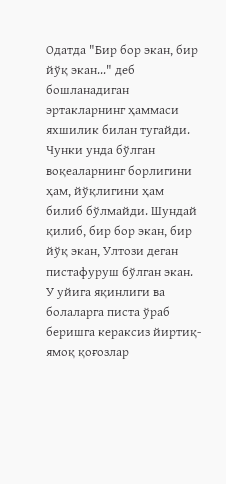Одатда "Бир бор экан, бир йўқ экан..." деб бошланадиган эртакларнинг ҳаммаси яхшилик билан тугайди. Чунки унда бўлган воқеаларнинг борлигини ҳам, йўқлигини ҳам билиб бўлмайди. Шундай қилиб, бир бор экан, бир йўқ экан, Ултози деган пистафуруш бўлган экан. У уйига яқинлиги ва болаларга писта ўраб беришга кераксиз йиртиқ-ямоқ қоғозлар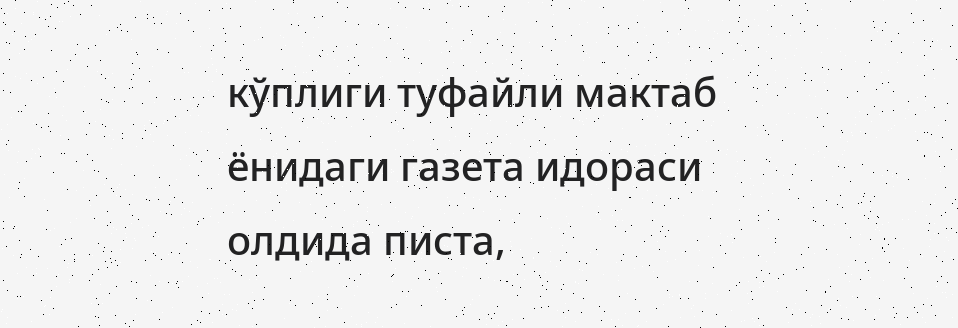кўплиги туфайли мактаб ёнидаги газета идораси олдида писта,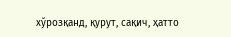хўрозқанд, қурут, сақич, ҳатто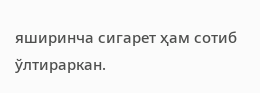яширинча сигарет ҳам сотиб ўлтираркан.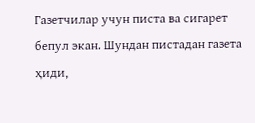Газетчилар учун писта ва сигарет бепул экан. Шундан пистадан газета ҳиди,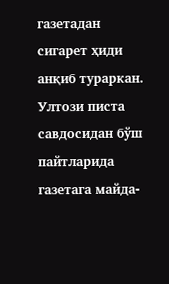газетадан сигарет ҳиди анқиб тураркан. Ултози писта савдосидан бўш пайтларида газетага майда-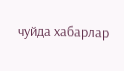чуйда хабарлар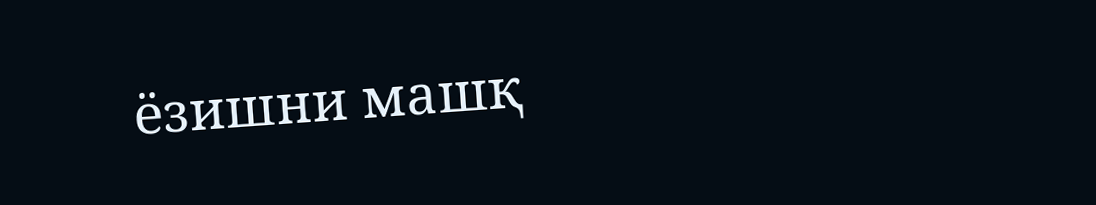ёзишни машқ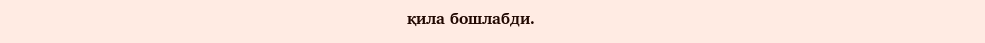қила бошлабди.